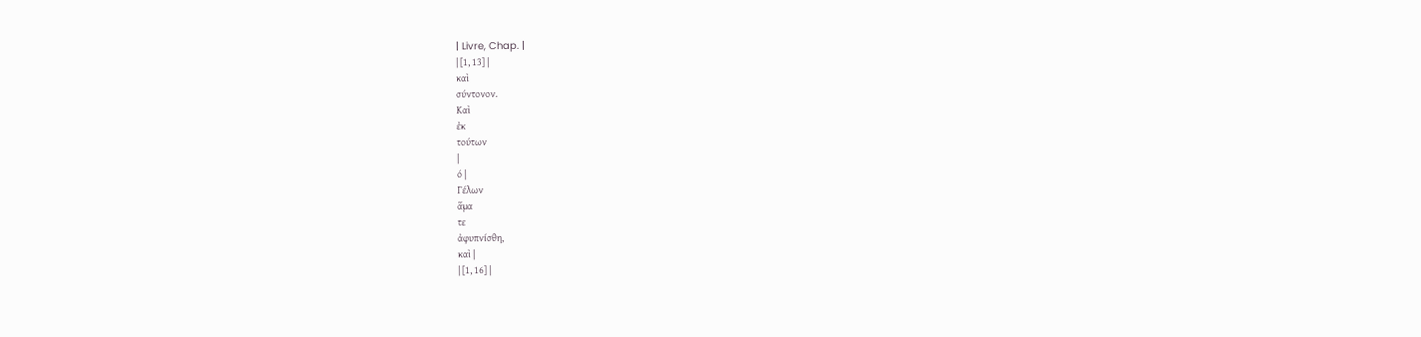| Livre, Chap. |
| [1, 13] |
καὶ
σύντονον.
Καὶ
ἐκ
τούτων
|
ό |
Γέλων
ἅμα
τε
ἀφυπνίσθη,
καὶ |
| [1, 16] |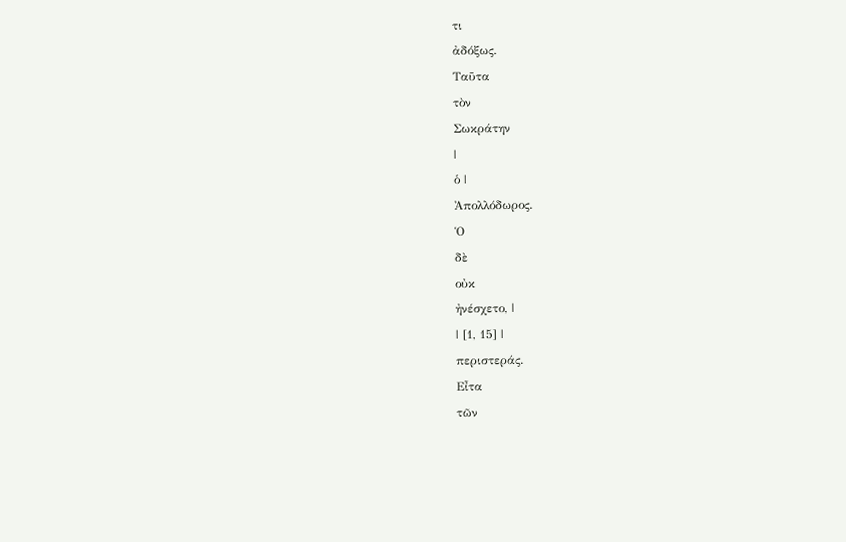τι
ἀδόξως.
Ταῦτα
τὸν
Σωκράτην
|
ὁ |
Ἀπολλόδωρος.
Ὁ
δὲ
οὐκ
ἠνέσχετο, |
| [1, 15] |
περιστεράς.
Εἶτα
τῶν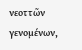νεοττῶν
γενομένων,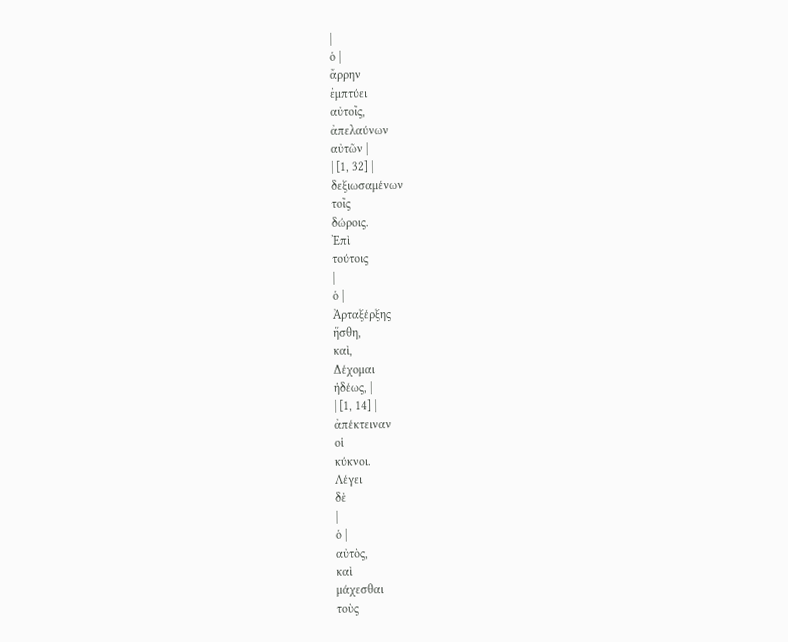|
ὁ |
ἄρρην
ἐμπτύει
αὐτοῖς,
ἀπελαύνων
αὐτῶν |
| [1, 32] |
δεξιωσαμένων
τοῖς
δώροις.
Ἐπὶ
τούτοις
|
ὁ |
Ἀρταξέρξης
ἥσθη,
καὶ,
Δέχομαι
ἡδέως, |
| [1, 14] |
ἀπέκτειναν
οἱ
κύκνοι.
Λέγει
δὲ
|
ὁ |
αὐτὸς,
καὶ
μάχεσθαι
τοὺς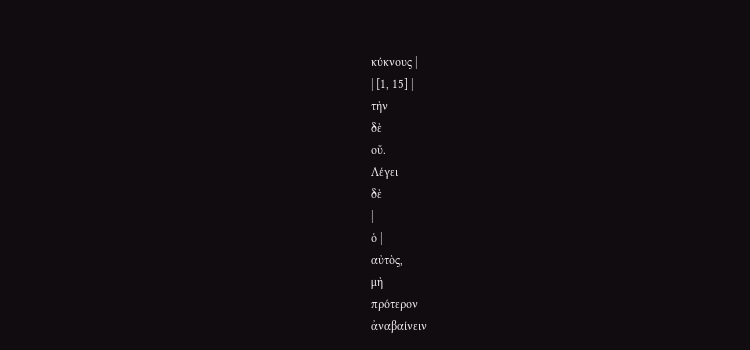κύκνους |
| [1, 15] |
τὴν
δὲ
οὔ.
Λέγει
δὲ
|
ὁ |
αὐτὸς,
μὴ
πρότερον
ἀναβαίνειν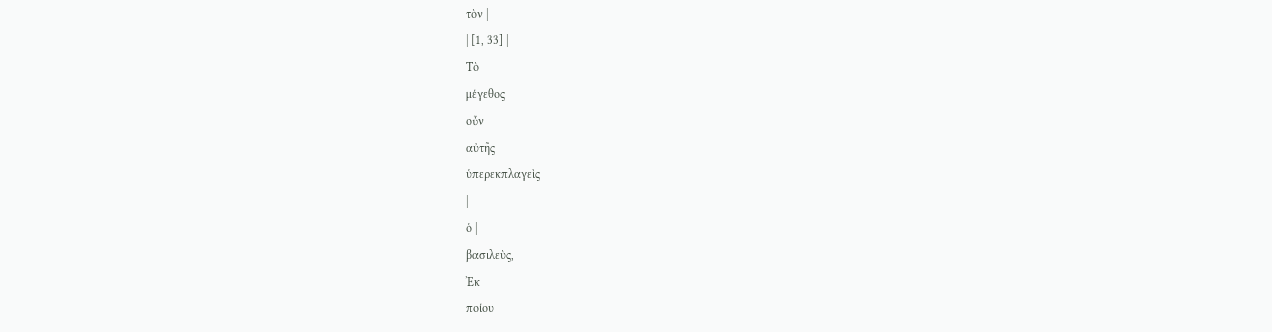τὸν |
| [1, 33] |
Τὸ
μέγεθος
οὖν
αὐτῆς
ὑπερεκπλαγεὶς
|
ὁ |
βασιλεὺς,
Ἐκ
ποίου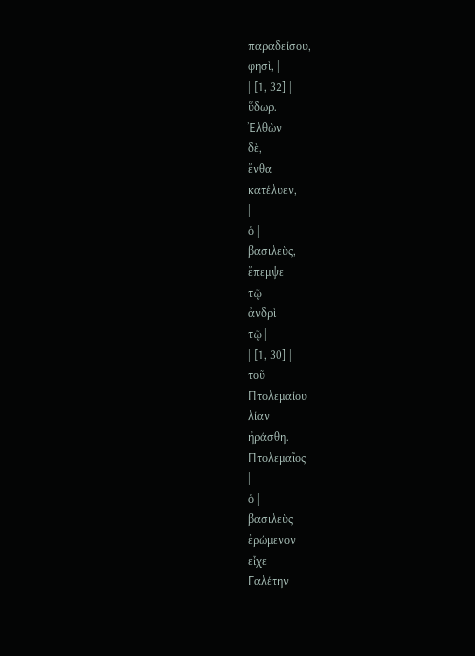παραδείσου,
φησὶ, |
| [1, 32] |
ὕδωρ.
Ἐλθὼν
δὲ,
ἔνθα
κατέλυεν,
|
ὁ |
βασιλεὺς,
ἔπεμψε
τῷ
ἀνδρὶ
τῷ |
| [1, 30] |
τοῦ
Πτολεμαίου
λίαν
ἠράσθη.
Πτολεμαῖος
|
ὁ |
βασιλεὺς
ἐρώμενον
εἶχε
Γαλέτην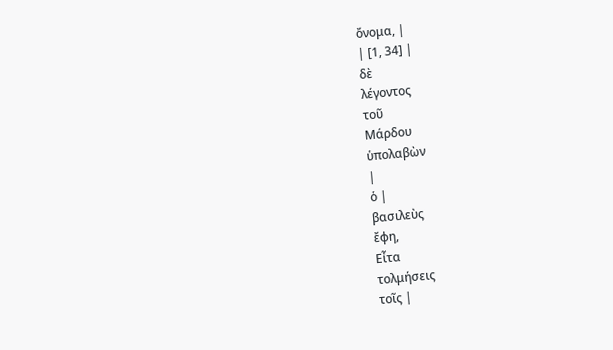ὄνομα, |
| [1, 34] |
δὲ
λέγοντος
τοῦ
Μάρδου
ὑπολαβὼν
|
ὁ |
βασιλεὺς
ἔφη,
Εἶτα
τολμήσεις
τοῖς |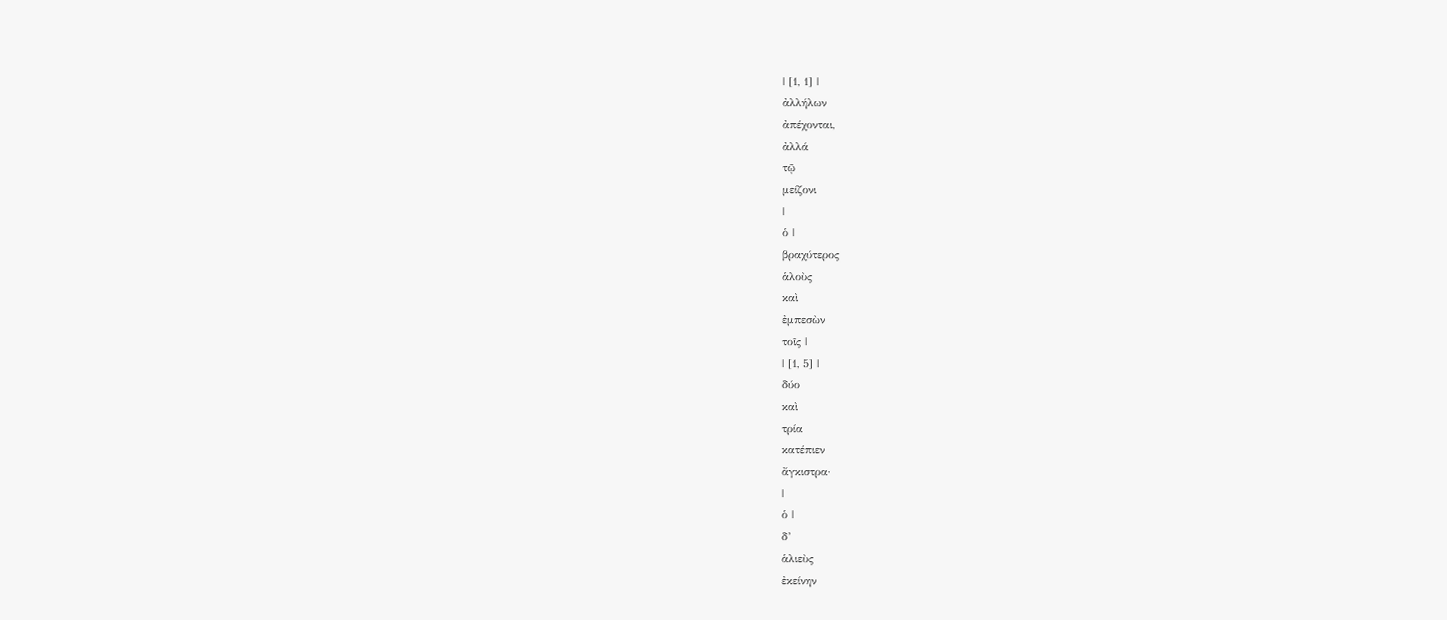| [1, 1] |
ἀλλήλων
ἀπέχονται,
ἀλλά
τῷ
μείζονι
|
ὁ |
βραχύτερος
ἁλοὺς
καὶ
ἐμπεσὼν
τοῖς |
| [1, 5] |
δύο
καὶ
τρία
κατέπιεν
ἄγκιστρα·
|
ὁ |
δ’
ἁλιεὺς
ἐκείνην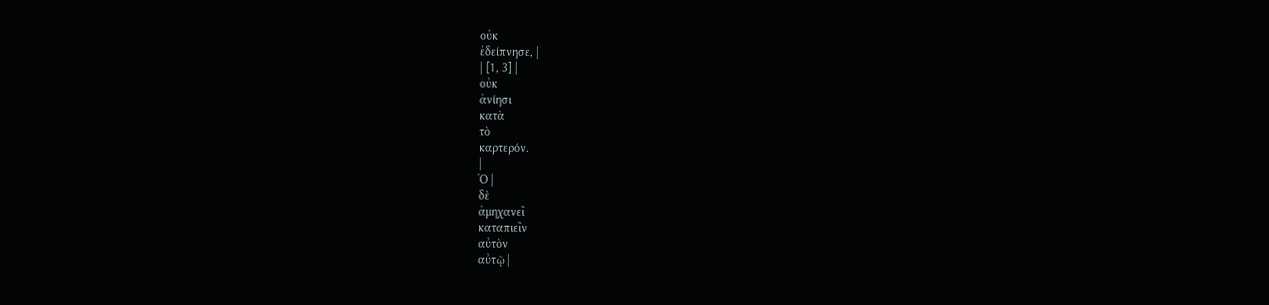οὐκ
ἐδείπνησε, |
| [1, 3] |
οὐκ
ἀνίησι
κατὰ
τὸ
καρτερόν.
|
Ὁ |
δὲ
ἀμηχανεῖ
καταπιεῖν
αὐτὸν
αὐτῷ |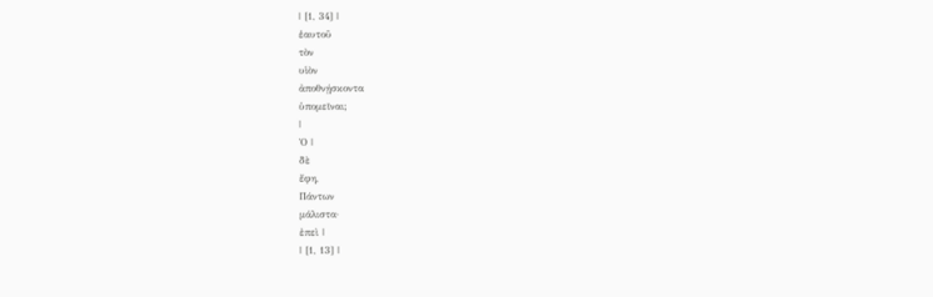| [1, 34] |
ἑαυτοῦ
τὸν
υἱὸν
ἀποθνῄσκοντα
ὑπομεῖναι;
|
Ὁ |
δὲ
ἔφη,
Πάντων
μάλιστα·
ἐπεὶ |
| [1, 13] |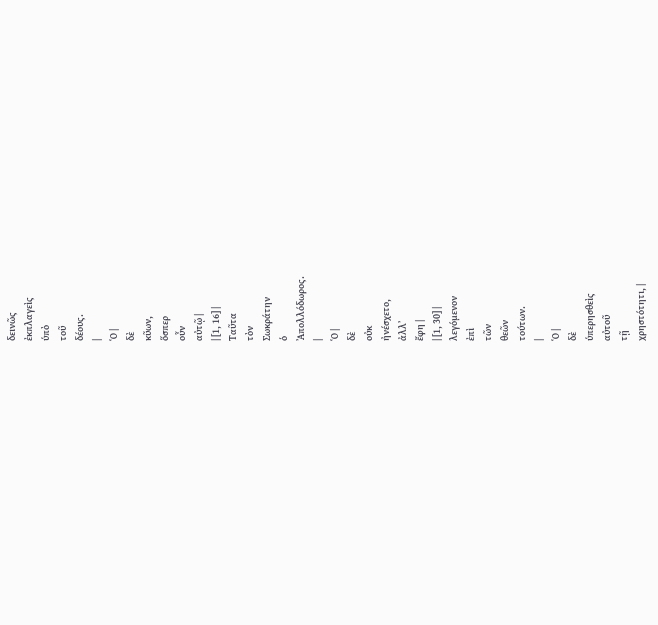δεινῶς
ἐκπλαγεὶς
ὑπὸ
τοῦ
δέους.
|
Ὁ |
δὲ
κῦων,
ὅσπερ
οὖν
αὐτῷ |
| [1, 16] |
Ταῦτα
τὸν
Σωκράτην
ὁ
Ἀπολλόδωρος.
|
Ὁ |
δὲ
οὐκ
ἠνέσχετο,
ἀλλ᾿
ἔφη |
| [1, 30] |
λεγόμενον
ἐπὶ
τῶν
θεῶν
τούτων.
|
Ὁ |
δὲ
ὑπερησθεὶς
αὐτοῦ
τῇ
χρηστότητι, |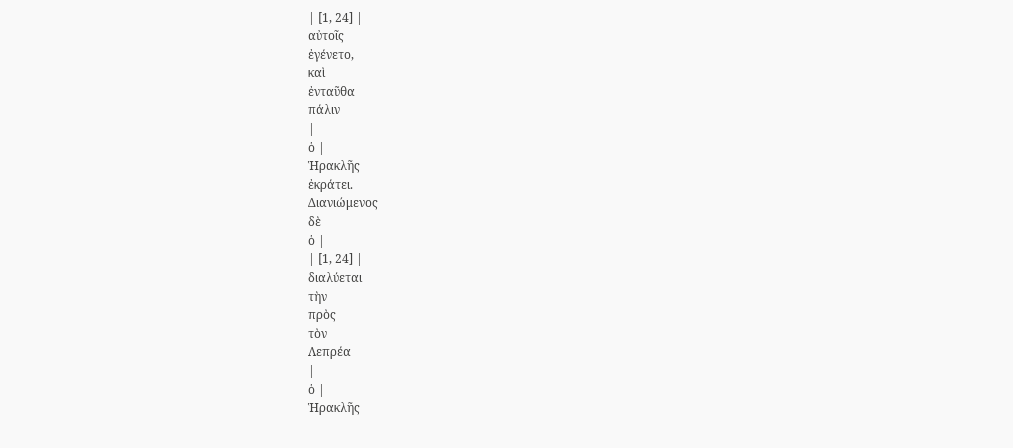| [1, 24] |
αὐτοῖς
ἐγένετο,
καὶ
ἐνταῦθα
πάλιν
|
ὁ |
Ἡρακλῆς
ἐκράτει.
Διανιώμενος
δὲ
ὁ |
| [1, 24] |
διαλύεται
τὴν
πρὸς
τὸν
Λεπρέα
|
ὁ |
Ἡρακλῆς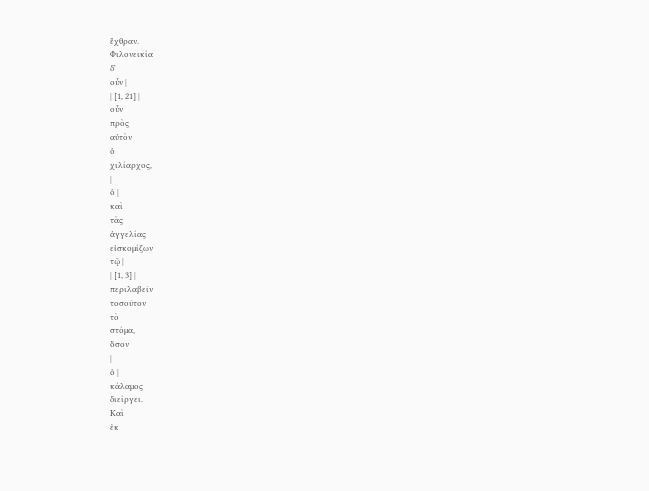ἔχθραν.
Φιλονεικία
δ᾿
οὖν |
| [1, 21] |
οὖν
πρὸς
αὐτὸν
ὁ
χιλίαρχος,
|
ὁ |
καὶ
τὰς
ἀγγελίας
εἰσκομίζων
τῷ |
| [1, 3] |
περιλαβεῖν
τοσοῦτον
τὸ
στόμα,
ὅσον
|
ὁ |
κάλαμος
διείργει.
Καὶ
ἐκ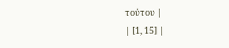τούτου |
| [1, 15] |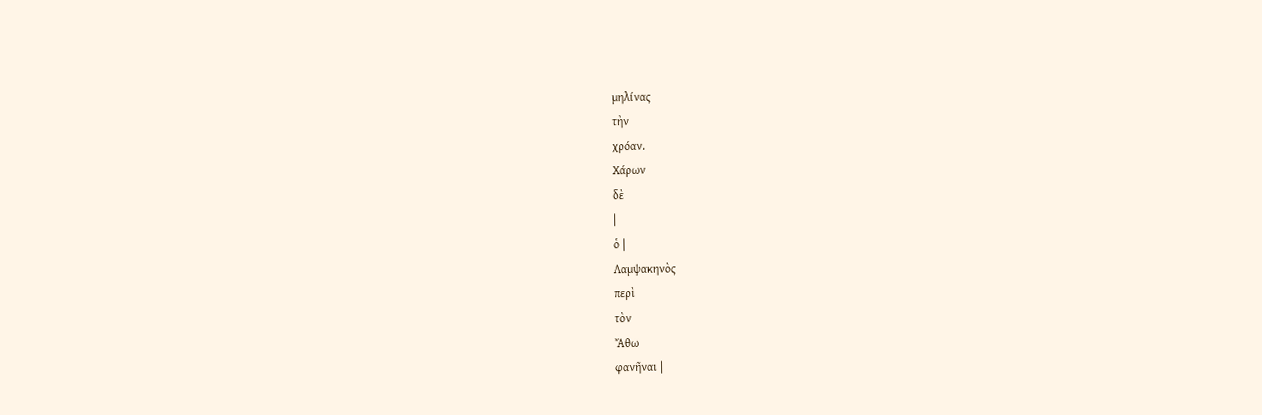μηλίνας
τὴν
χρόαν.
Χάρων
δὲ
|
ὁ |
Λαμψακηνὸς
περὶ
τὸν
Ἄθω
φανῆναι |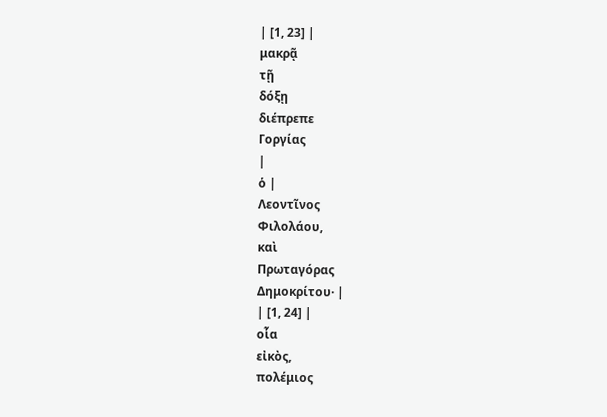| [1, 23] |
μακρᾷ
τῇ
δόξῃ
διέπρεπε
Γοργίας
|
ὁ |
Λεοντῖνος
Φιλολάου,
καὶ
Πρωταγόρας
Δημοκρίτου· |
| [1, 24] |
οἷα
εἰκὸς,
πολέμιος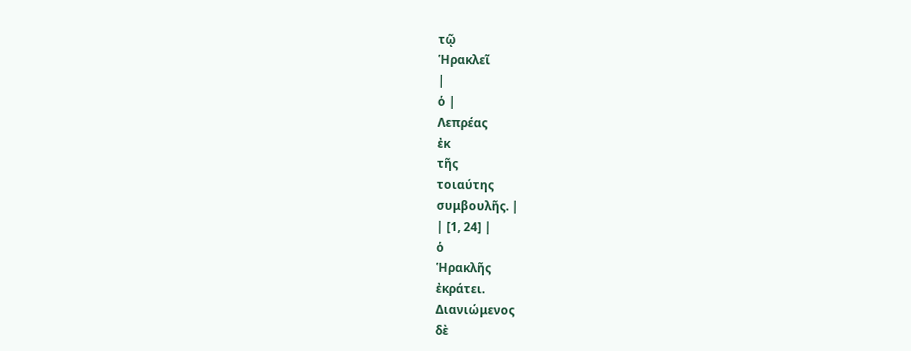τῷ
Ἡρακλεῖ
|
ὁ |
Λεπρέας
ἐκ
τῆς
τοιαύτης
συμβουλῆς. |
| [1, 24] |
ὁ
Ἡρακλῆς
ἐκράτει.
Διανιώμενος
δὲ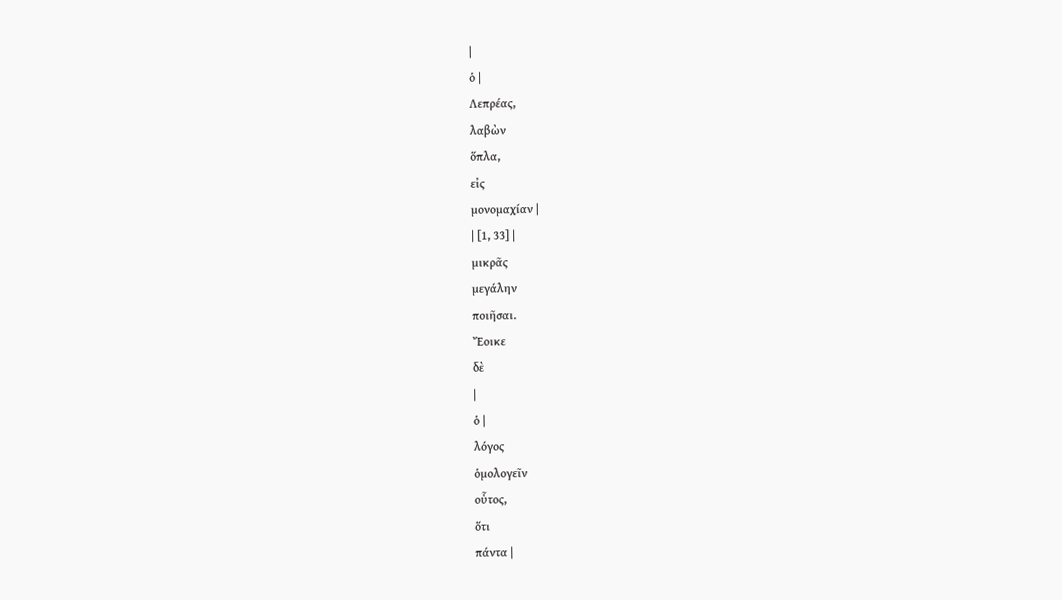|
ὁ |
Λεπρέας,
λαβὼν
ὅπλα,
εἰς
μονομαχίαν |
| [1, 33] |
μικρᾶς
μεγάλην
ποιῆσαι.
Ἔοικε
δὲ
|
ὁ |
λόγος
ὁμολογεῖν
οὗτος,
ὅτι
πάντα |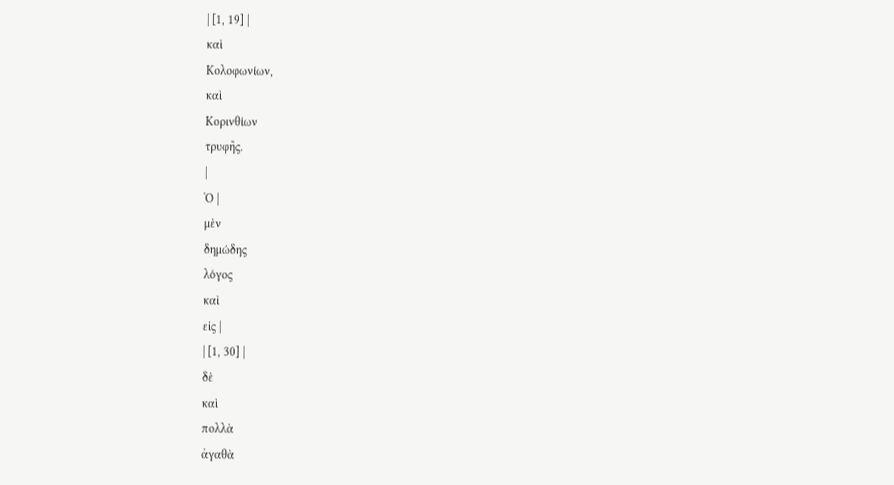| [1, 19] |
καὶ
Κολοφωνίων,
καὶ
Κορινθίων
τρυφῆς.
|
Ὁ |
μὲν
δημώδης
λόγος
καὶ
εἰς |
| [1, 30] |
δὲ
καὶ
πολλὰ
ἀγαθὰ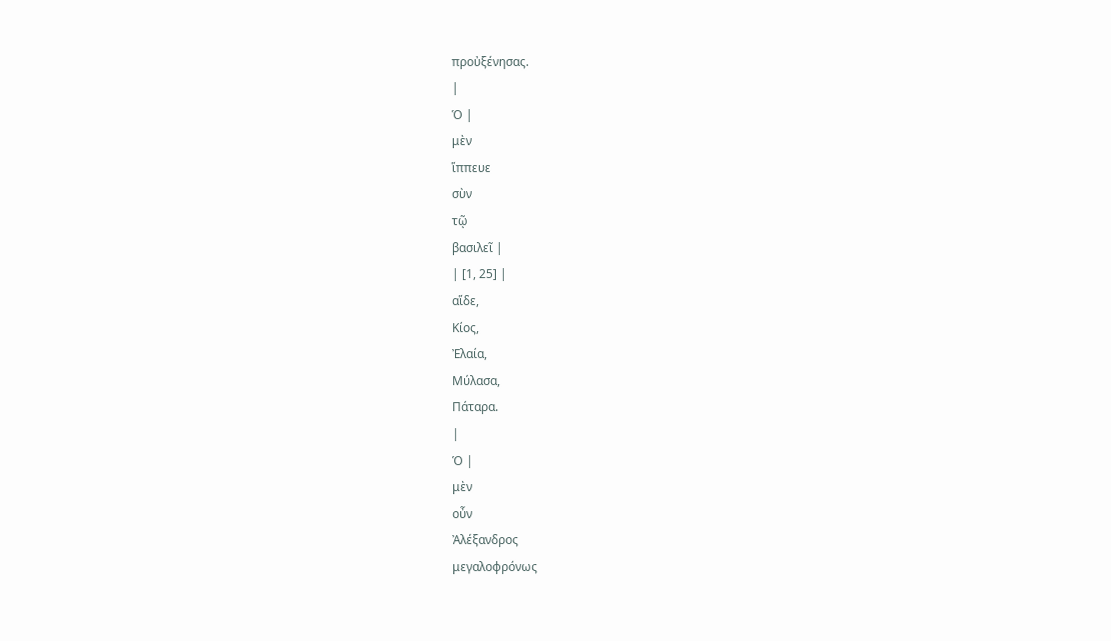προὐξένησας.
|
Ὁ |
μὲν
ἵππευε
σὺν
τῷ
βασιλεῖ |
| [1, 25] |
αἵδε,
Κίος,
Ἐλαία,
Μύλασα,
Πάταρα.
|
Ὁ |
μὲν
οὖν
Ἀλέξανδρος
μεγαλοφρόνως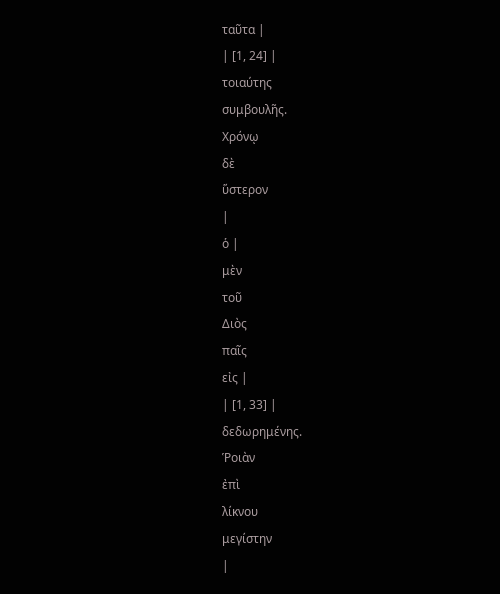ταῦτα |
| [1, 24] |
τοιαύτης
συμβουλῆς.
Χρόνῳ
δὲ
ὕστερον
|
ὁ |
μὲν
τοῦ
Διὸς
παῖς
εἰς |
| [1, 33] |
δεδωρημένης.
Ῥοιὰν
ἐπὶ
λίκνου
μεγίστην
|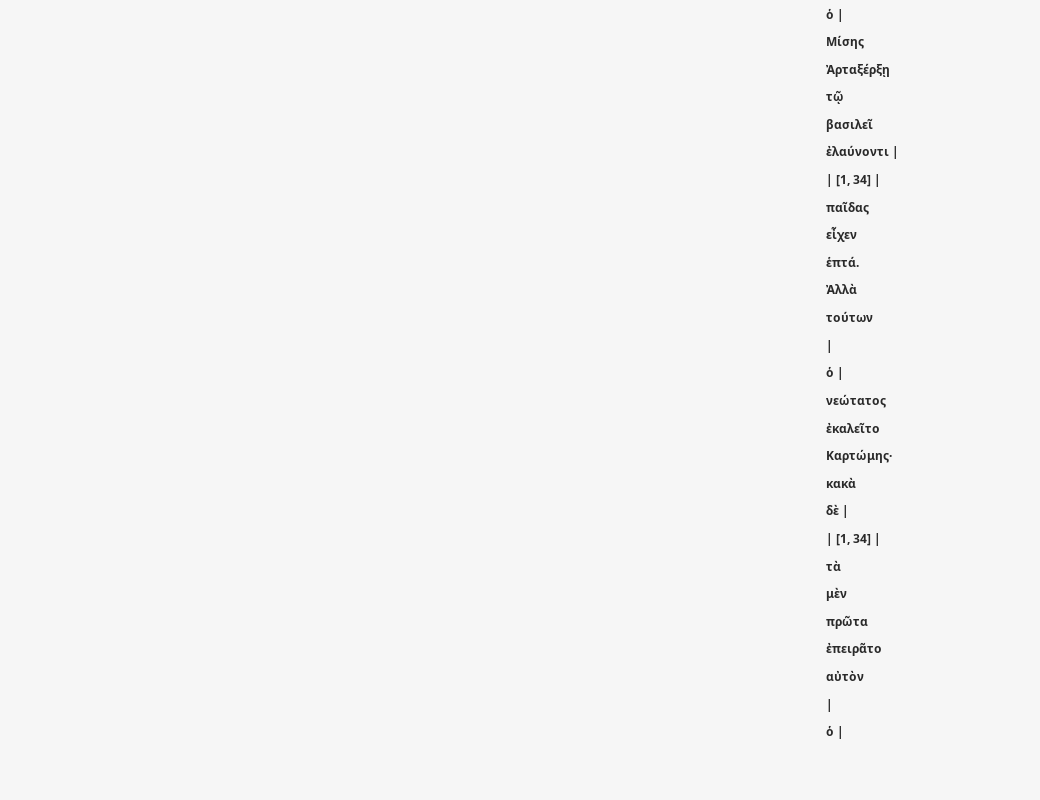ὁ |
Μίσης
Ἀρταξέρξῃ
τῷ
βασιλεῖ
ἐλαύνοντι |
| [1, 34] |
παῖδας
εἶχεν
ἑπτά.
Ἀλλὰ
τούτων
|
ὁ |
νεώτατος
ἐκαλεῖτο
Καρτώμης·
κακὰ
δὲ |
| [1, 34] |
τὰ
μὲν
πρῶτα
ἐπειρᾶτο
αὐτὸν
|
ὁ |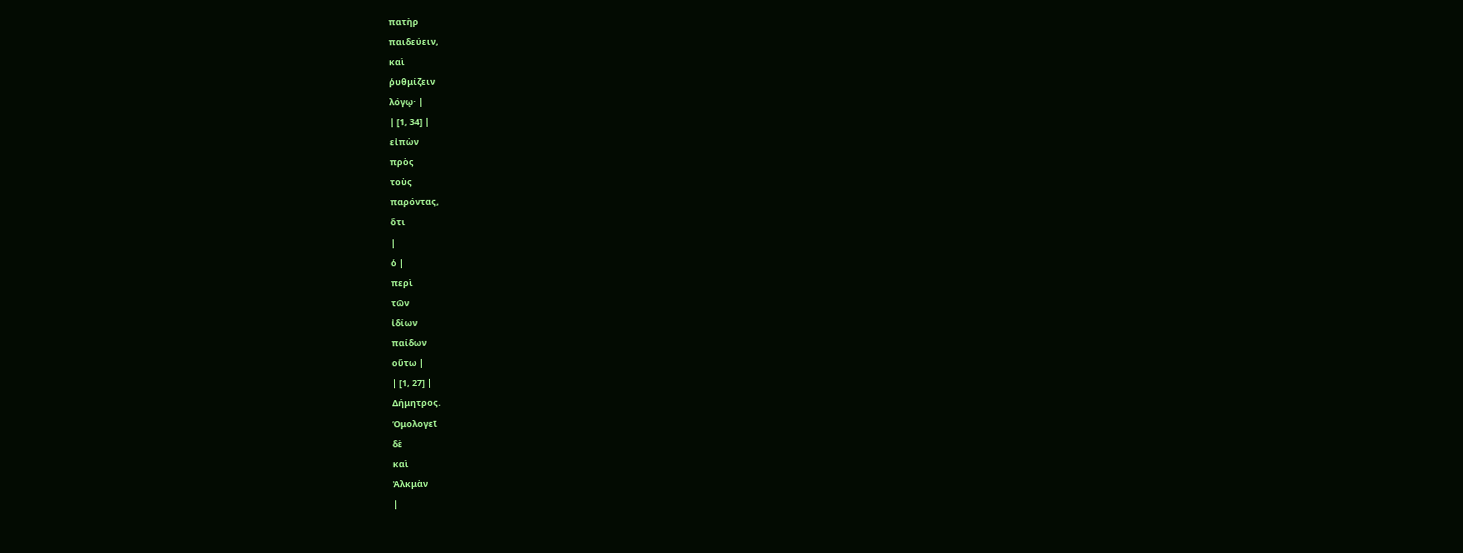πατὴρ
παιδεύειν,
καὶ
ῥυθμίζειν
λόγῳ· |
| [1, 34] |
εἰπὼν
πρὸς
τοὺς
παρόντας,
ὅτι
|
ὁ |
περὶ
τῶν
ἰδίων
παίδων
οὕτω |
| [1, 27] |
Δήμητρος.
Ὁμολογεῖ
δὲ
καὶ
Ἀλκμὰν
|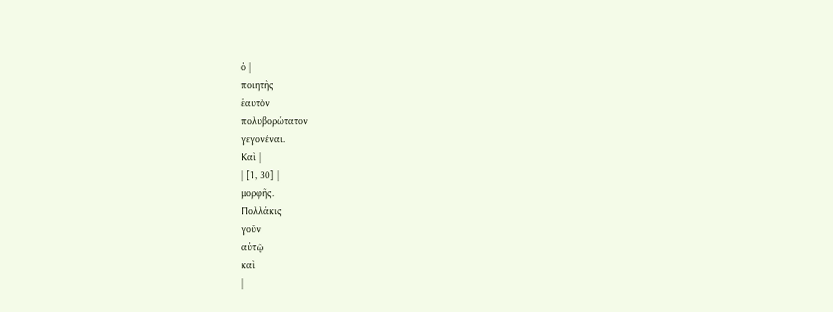ὁ |
ποιητὴς
ἑαυτὸν
πολυβορώτατον
γεγονέναι.
Καὶ |
| [1, 30] |
μορφῆς.
Πολλάκις
γοῦν
αὐτῷ
καὶ
|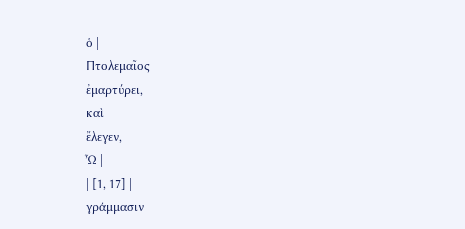ὁ |
Πτολεμαῖος
ἐμαρτύρει,
καὶ
ἔλεγεν,
Ὦ |
| [1, 17] |
γράμμασιν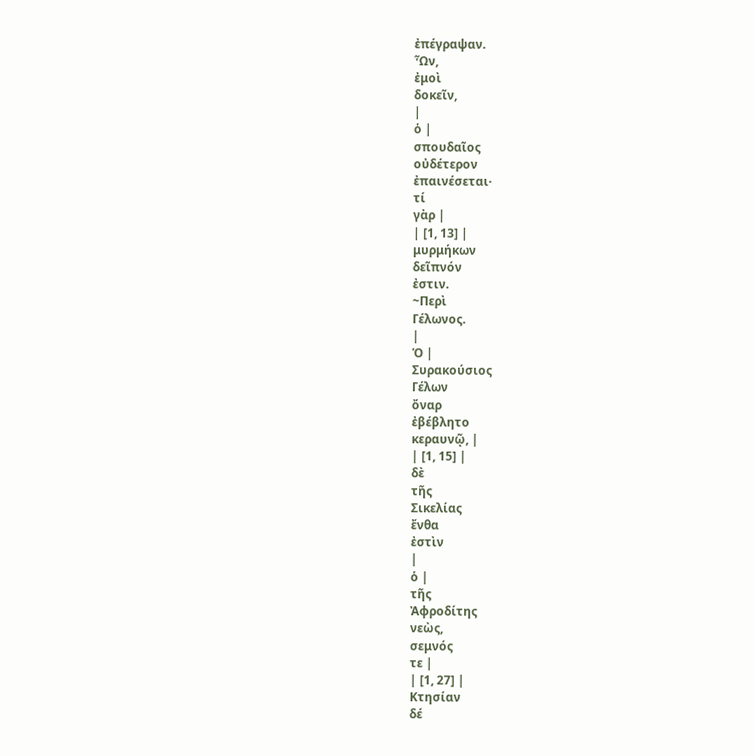ἐπέγραψαν.
Ὧν,
ἐμοὶ
δοκεῖν,
|
ὁ |
σπουδαῖος
οὐδέτερον
ἐπαινέσεται·
τί
γὰρ |
| [1, 13] |
μυρμήκων
δεῖπνόν
ἐστιν.
~Περὶ
Γέλωνος.
|
Ὁ |
Συρακούσιος
Γέλων
ὄναρ
ἐβέβλητο
κεραυνῷ, |
| [1, 15] |
δὲ
τῆς
Σικελίας
ἔνθα
ἐστὶν
|
ὁ |
τῆς
Ἀφροδίτης
νεὼς,
σεμνός
τε |
| [1, 27] |
Κτησίαν
δέ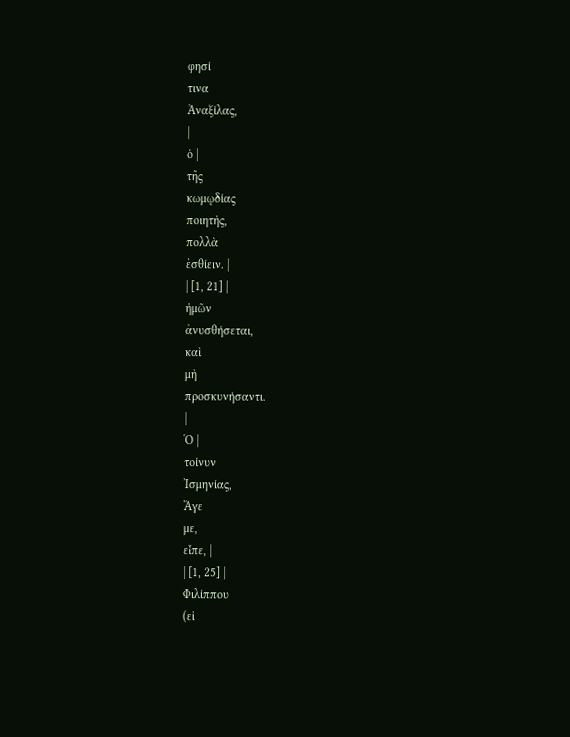φησί
τινα
Ἀναξίλας,
|
ὁ |
τῆς
κωμῳδίας
ποιητὴς,
πολλὰ
ἐσθίειν. |
| [1, 21] |
ἡμῶν
ἀνυσθήσεται,
καὶ
μὴ
προσκυνήσαντι.
|
Ὁ |
τοίνυν
Ἰσμηνίας,
Ἄγε
με,
εἶπε, |
| [1, 25] |
Φιλίππου
(εἰ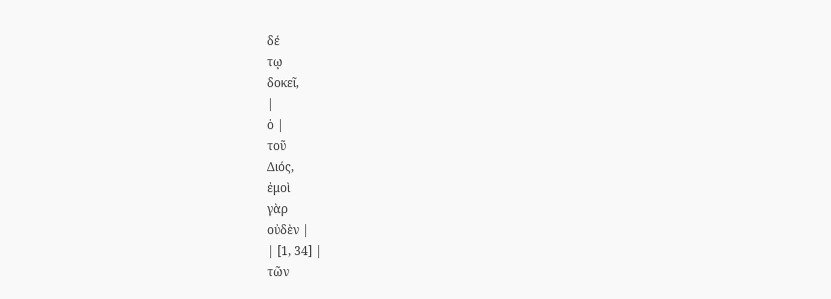δέ
τῳ
δοκεῖ,
|
ὁ |
τοῦ
Διός,
ἐμοὶ
γὰρ
οὐδὲν |
| [1, 34] |
τῶν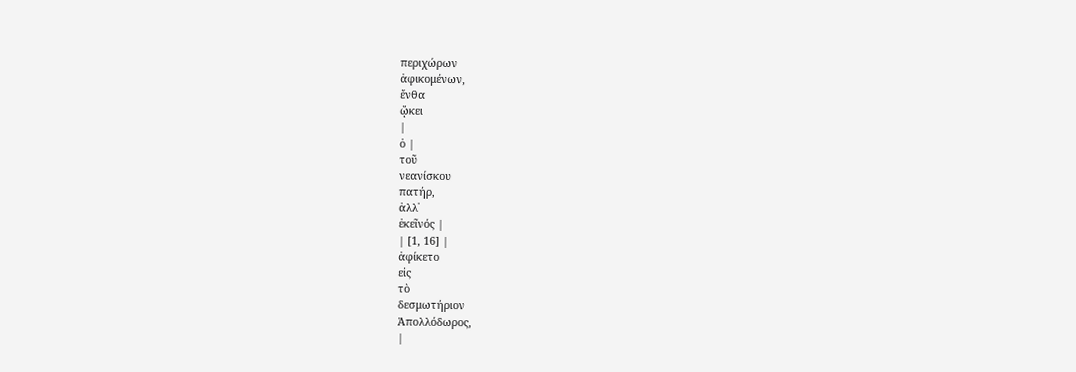περιχώρων
ἀφικομένων,
ἔνθα
ᾤκει
|
ὁ |
τοῦ
νεανίσκου
πατήρ,
ἀλλ᾿
ἐκεῖνός |
| [1, 16] |
ἀφίκετο
εἰς
τὸ
δεσμωτήριον
Ἀπολλόδωρος,
|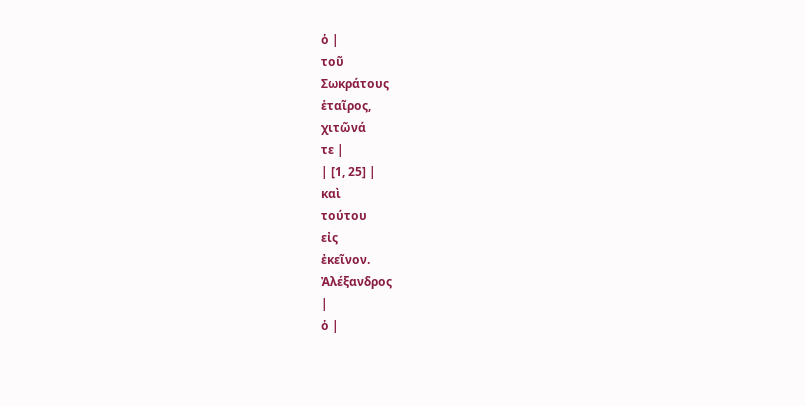ὁ |
τοῦ
Σωκράτους
ἑταῖρος,
χιτῶνά
τε |
| [1, 25] |
καὶ
τούτου
εἰς
ἐκεῖνον.
Ἀλέξανδρος
|
ὁ |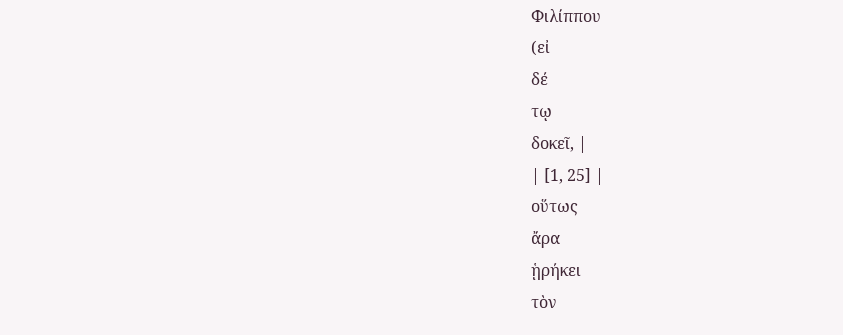Φιλίππου
(εἰ
δέ
τῳ
δοκεῖ, |
| [1, 25] |
οὕτως
ἄρα
ᾑρήκει
τὸν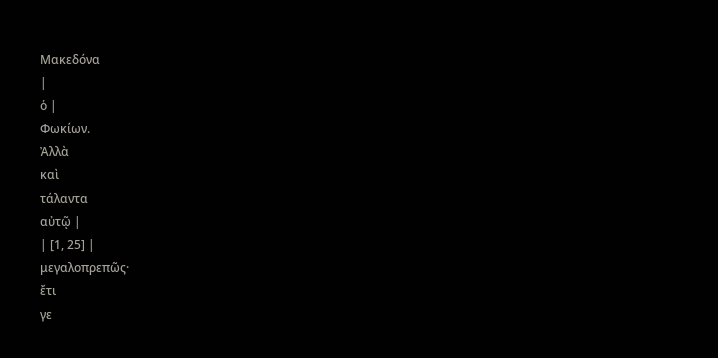Μακεδόνα
|
ὁ |
Φωκίων.
Ἀλλὰ
καὶ
τάλαντα
αὐτῷ |
| [1, 25] |
μεγαλοπρεπῶς·
ἔτι
γε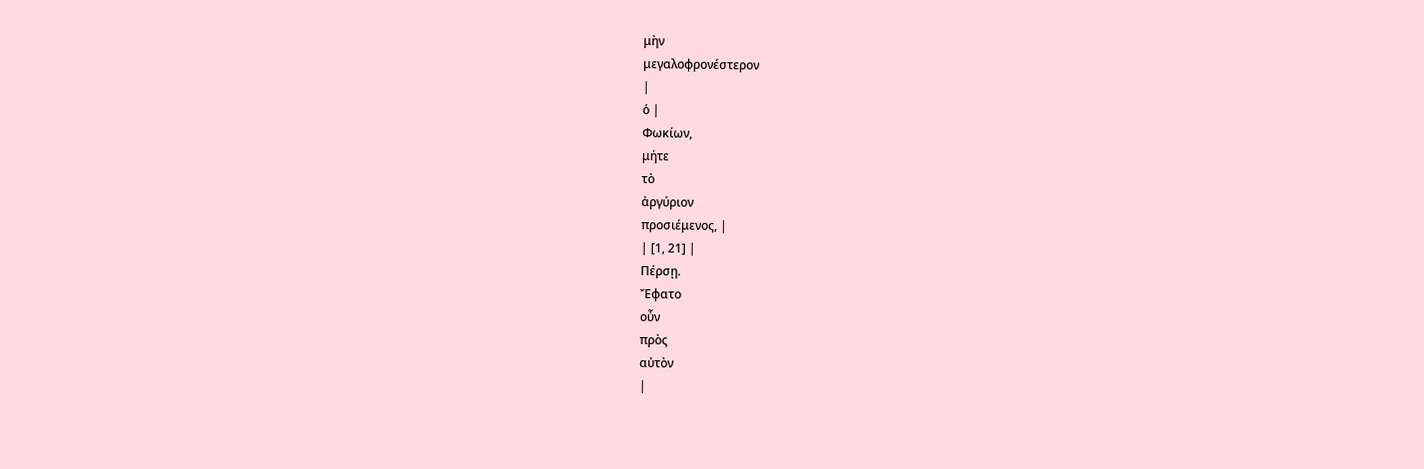μὴν
μεγαλοφρονέστερον
|
ὁ |
Φωκίων,
μήτε
τὸ
ἀργύριον
προσιέμενος, |
| [1, 21] |
Πέρσῃ.
Ἔφατο
οὖν
πρὸς
αὐτὸν
|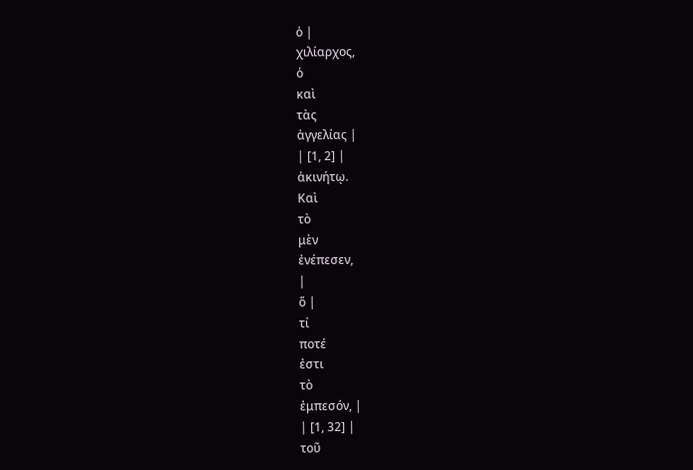ὁ |
χιλίαρχος,
ὁ
καὶ
τὰς
ἀγγελίας |
| [1, 2] |
ἀκινήτῳ.
Καὶ
τὸ
μὲν
ἐνέπεσεν,
|
ὅ |
τί
ποτέ
ἐστι
τὸ
ἐμπεσόν, |
| [1, 32] |
τοῦ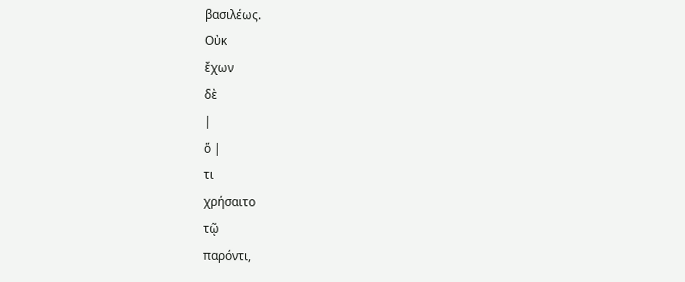βασιλέως.
Οὐκ
ἔχων
δὲ
|
ὅ |
τι
χρήσαιτο
τῷ
παρόντι,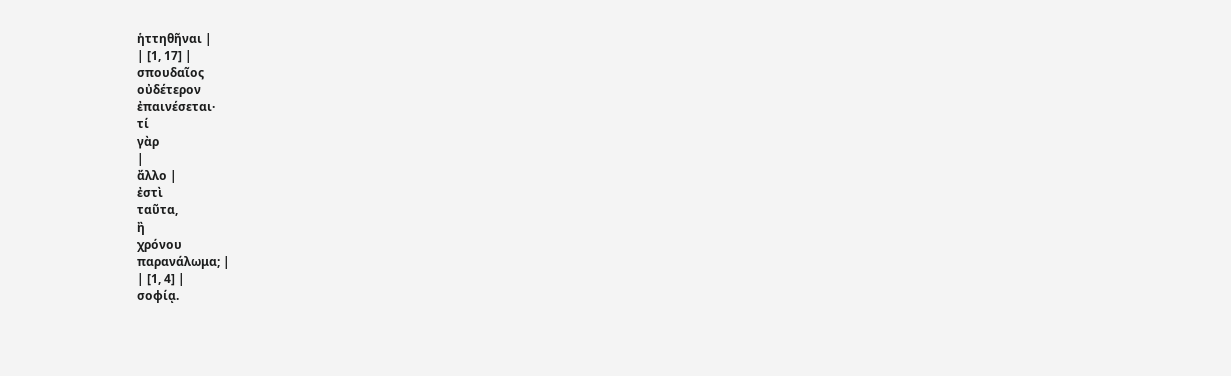ἡττηθῆναι |
| [1, 17] |
σπουδαῖος
οὐδέτερον
ἐπαινέσεται·
τί
γὰρ
|
ἄλλο |
ἐστὶ
ταῦτα,
ἢ
χρόνου
παρανάλωμα; |
| [1, 4] |
σοφίᾳ.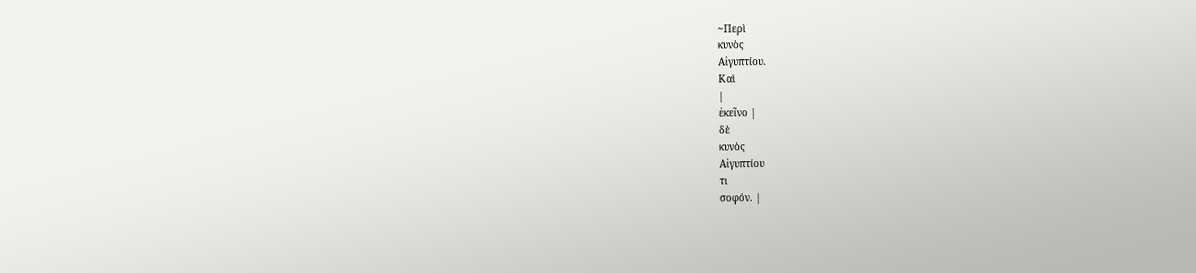~Περὶ
κυνὸς
Αἰγυπτίου.
Καὶ
|
ἐκεῖνο |
δὲ
κυνὸς
Αἰγυπτίου
τι
σοφόν. |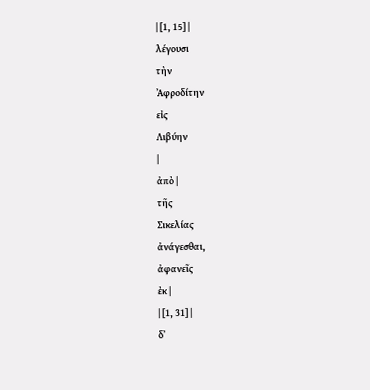| [1, 15] |
λέγουσι
τὴν
Ἀφροδίτην
εἰς
Λιβύην
|
ἀπὸ |
τῆς
Σικελίας
ἀνάγεσθαι,
ἀφανεῖς
ἐκ |
| [1, 31] |
δ᾿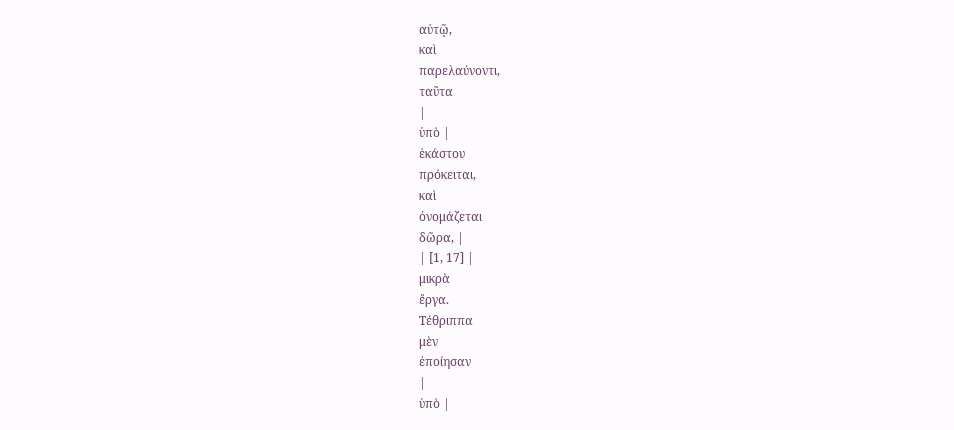αὐτῷ,
καὶ
παρελαύνοντι,
ταῦτα
|
ὑπὸ |
ἑκάστου
πρόκειται,
καὶ
ὀνομάζεται
δῶρα, |
| [1, 17] |
μικρὰ
ἔργα.
Τέθριππα
μὲν
ἐποίησαν
|
ὑπὸ |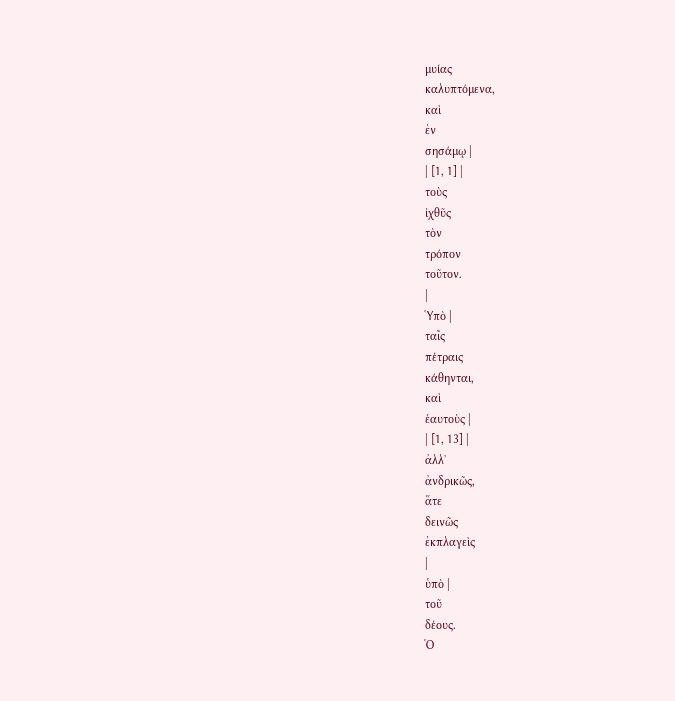μυίας
καλυπτόμενα,
καὶ
ἐν
σησάμῳ |
| [1, 1] |
τοὺς
ἰχθῦς
τὸν
τρόπον
τοῦτον.
|
Ὑπὸ |
ταῖς
πέτραις
κάθηνται,
καὶ
ἑαυτοὺς |
| [1, 13] |
ἀλλ᾿
ἀνδρικῶς,
ἅτε
δεινῶς
ἐκπλαγεὶς
|
ὑπὸ |
τοῦ
δέους.
Ὁ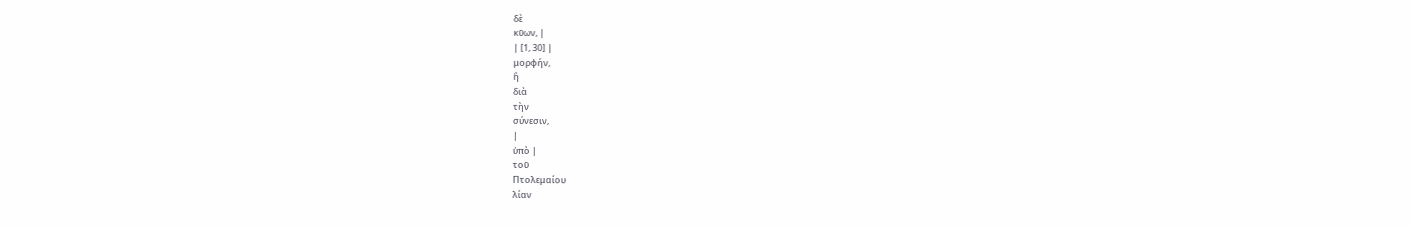δὲ
κῦων, |
| [1, 30] |
μορφήν,
ἢ
διὰ
τὴν
σύνεσιν,
|
ὑπὸ |
τοῦ
Πτολεμαίου
λίαν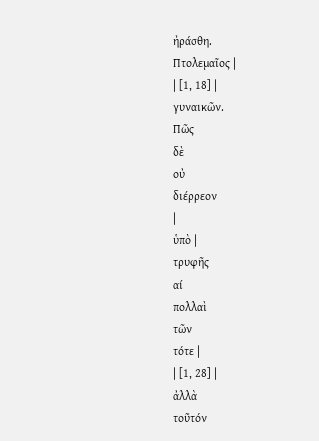ἠράσθη.
Πτολεμαῖος |
| [1, 18] |
γυναικῶν.
Πῶς
δὲ
οὐ
διέρρεον
|
ὑπὸ |
τρυφῆς
αί
πολλαὶ
τῶν
τότε |
| [1, 28] |
ἀλλὰ
τοῦτόν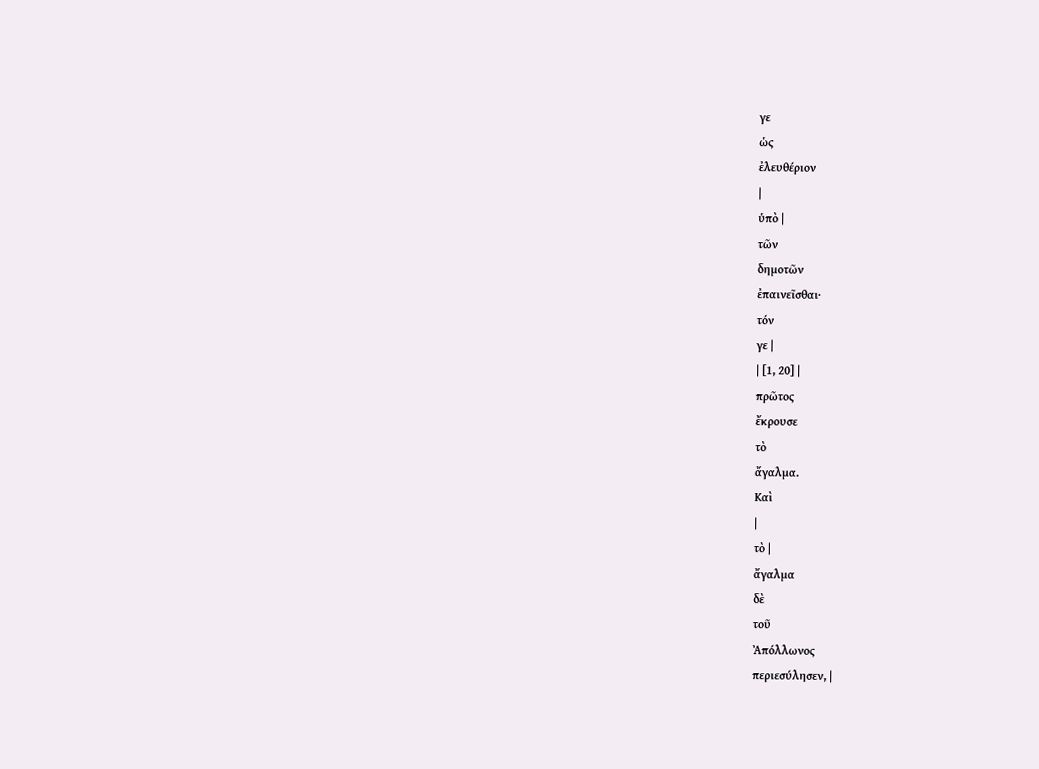γε
ὡς
ἐλευθέριον
|
ὑπὸ |
τῶν
δημοτῶν
ἐπαινεῖσθαι·
τόν
γε |
| [1, 20] |
πρῶτος
ἔκρουσε
τὸ
ἄγαλμα.
Καὶ
|
τὸ |
ἄγαλμα
δὲ
τοῦ
Ἀπόλλωνος
περιεσύλησεν, |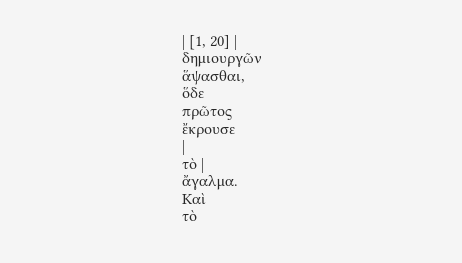| [1, 20] |
δημιουργῶν
ἅψασθαι,
ὅδε
πρῶτος
ἔκρουσε
|
τὸ |
ἄγαλμα.
Καὶ
τὸ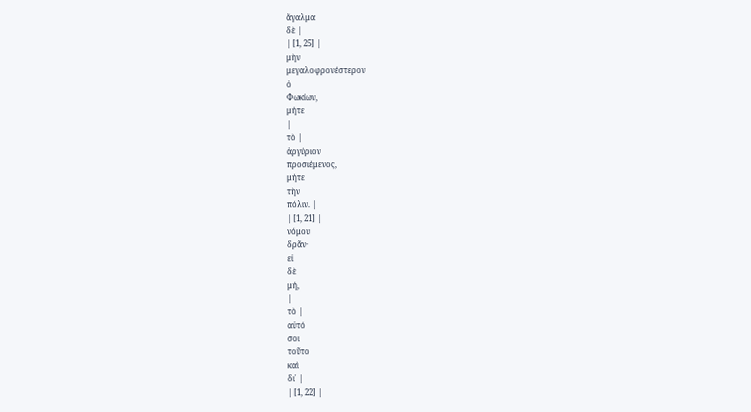ἄγαλμα
δὲ |
| [1, 25] |
μὴν
μεγαλοφρονέστερον
ὁ
Φωκίων,
μήτε
|
τὸ |
ἀργύριον
προσιέμενος,
μήτε
τὴν
πόλιν. |
| [1, 21] |
νόμου
δρᾶν·
εἰ
δὲ
μή,
|
τὸ |
αὐτό
σοι
τοῦτο
καὶ
δι᾿ |
| [1, 22] |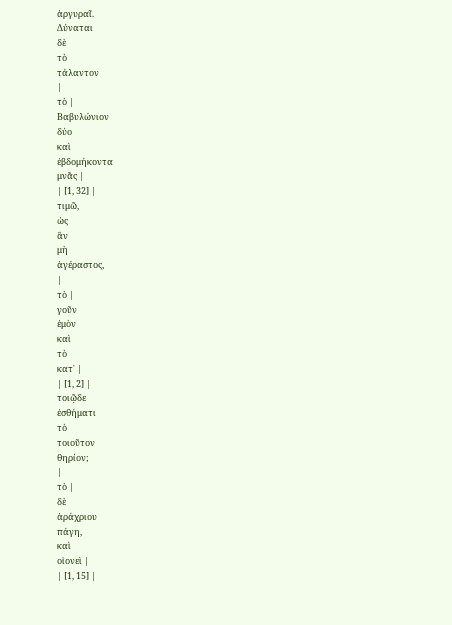ἀργυραῖ.
Δύναται
δὲ
τὸ
τάλαντον
|
τὸ |
Βαβυλώνιον
δύο
καὶ
ἑβδομήκοντα
μνᾶς |
| [1, 32] |
τιμῶ,
ὡς
ἂν
μὴ
ἀγέραστος,
|
τὸ |
γοῦν
ἐμὸν
καὶ
τὸ
κατ᾿ |
| [1, 2] |
τοιῷδε
ἐσθήματι
τὸ
τοιοῦτον
θηρίον;
|
τὸ |
δὲ
ἀράχριου
πάγη,
καὶ
οἱονεὶ |
| [1, 15] |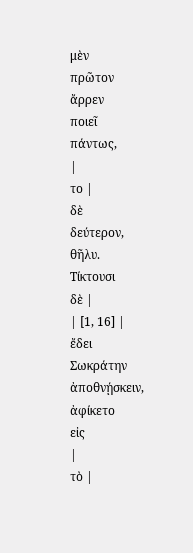μὲν
πρῶτον
ἄρρεν
ποιεῖ
πάντως,
|
το |
δὲ
δεύτερον,
θῆλυ.
Τίκτουσι
δὲ |
| [1, 16] |
ἔδει
Σωκράτην
ἀποθνῄσκειν,
ἀφίκετο
εἰς
|
τὸ |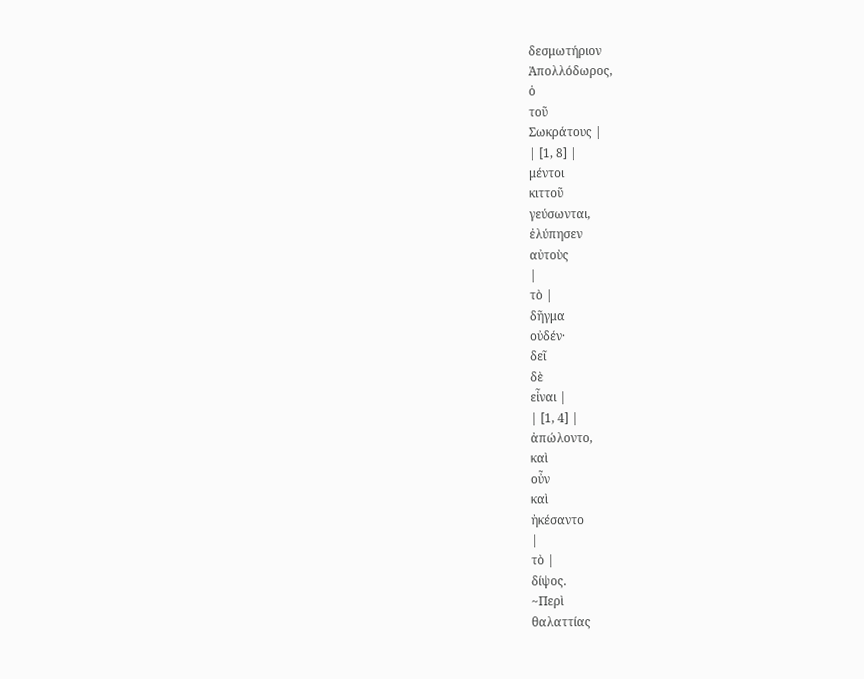δεσμωτήριον
Ἀπολλόδωρος,
ὁ
τοῦ
Σωκράτους |
| [1, 8] |
μέντοι
κιττοῦ
γεύσωνται,
ἐλύπησεν
αὐτοὺς
|
τὸ |
δῆγμα
οὐδέν·
δεῖ
δὲ
εἶναι |
| [1, 4] |
ἀπώλοντο,
καὶ
οὖν
καὶ
ἠκέσαντο
|
τὸ |
δίψος.
~Περὶ
θαλαττίας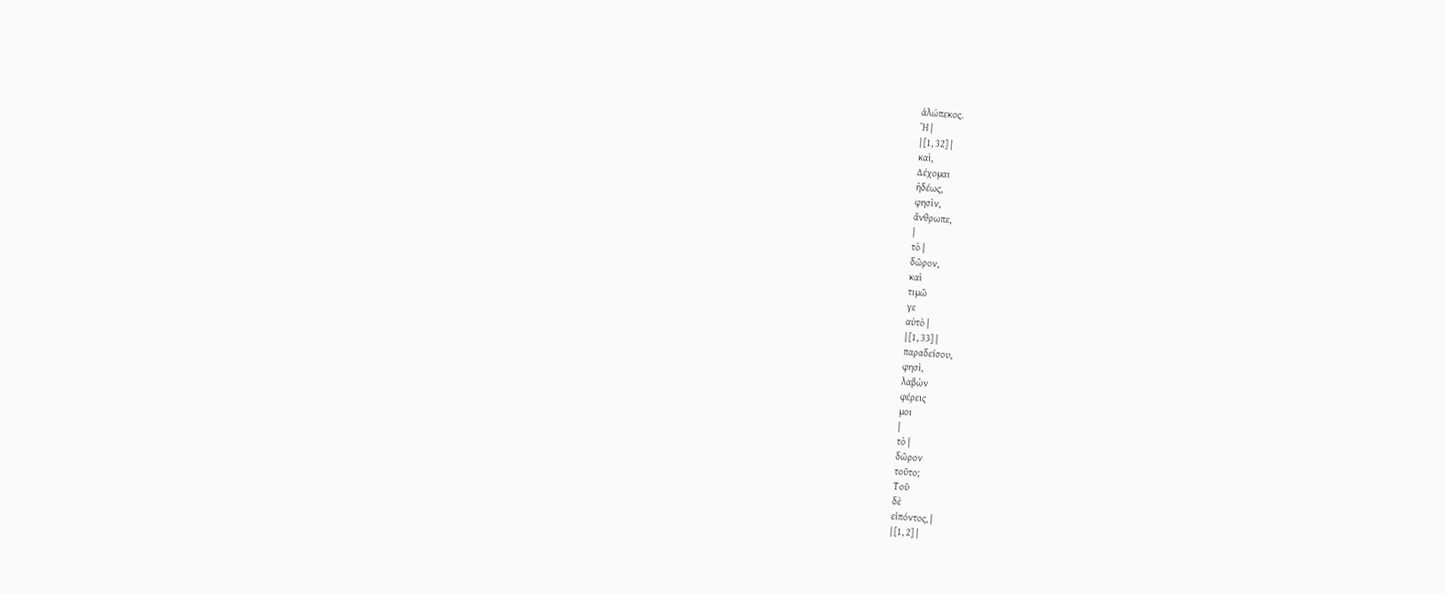ἀλώπεκος.
Ἡ |
| [1, 32] |
καὶ,
Δέχομαι
ἡδέως,
φησὶν,
ἄνθρωπε,
|
τὸ |
δῶρον,
καὶ
τιμῶ
γε
αὐτὸ |
| [1, 33] |
παραδείσου,
φησὶ,
λαβὼν
φέρεις
μοι
|
τὸ |
δῶρον
τοῦτο;
Τοῦ
δὲ
εἰπόντος, |
| [1, 2] |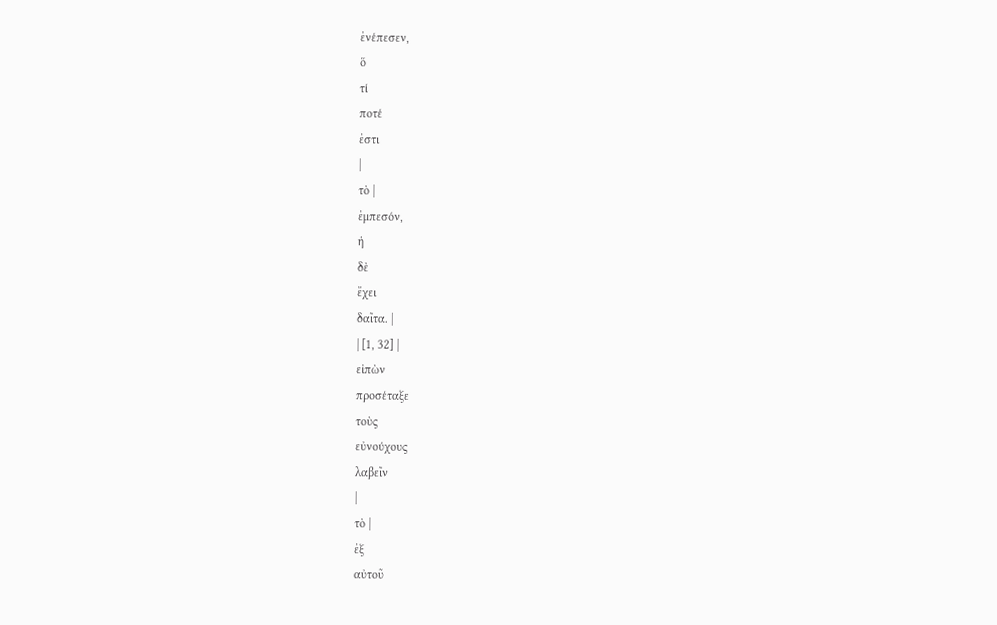ἐνέπεσεν,
ὅ
τί
ποτέ
ἐστι
|
τὸ |
ἐμπεσόν,
ἡ
δὲ
ἔχει
δαῖτα. |
| [1, 32] |
εἰπὼν
προσέταξε
τοὺς
εὐνούχους
λαβεῖν
|
τὸ |
ἐξ
αὐτοῦ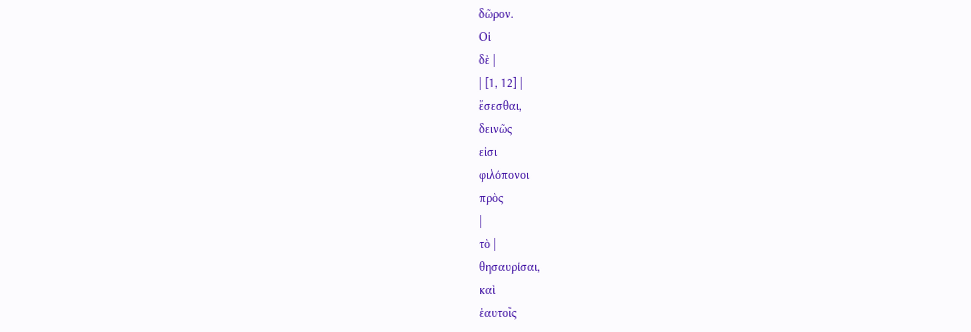δῶρον.
Οἱ
δὲ |
| [1, 12] |
ἔσεσθαι,
δεινῶς
εἰσι
φιλόπονοι
πρὸς
|
τὸ |
θησαυρίσαι,
καὶ
ἑαυτοῖς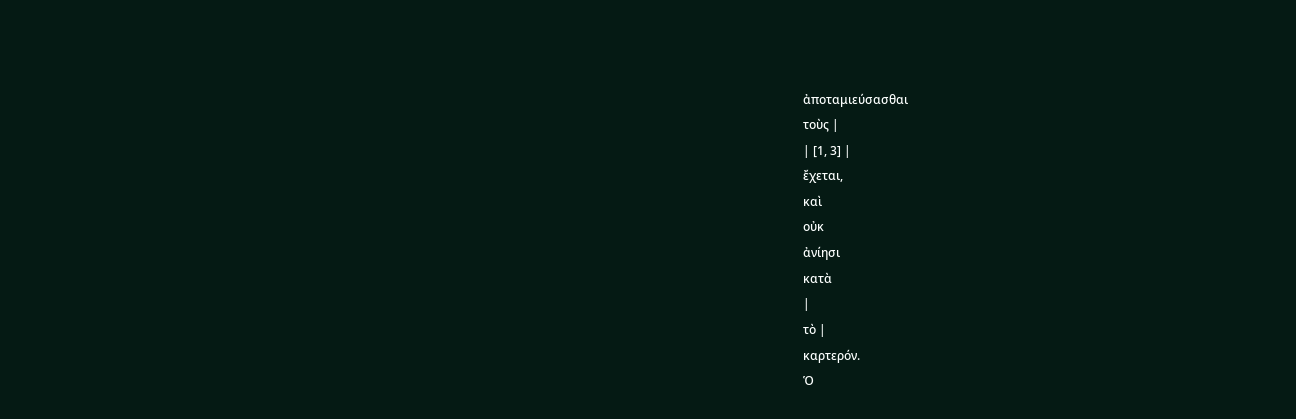ἀποταμιεύσασθαι
τοὺς |
| [1, 3] |
ἔχεται,
καὶ
οὐκ
ἀνίησι
κατὰ
|
τὸ |
καρτερόν.
Ὁ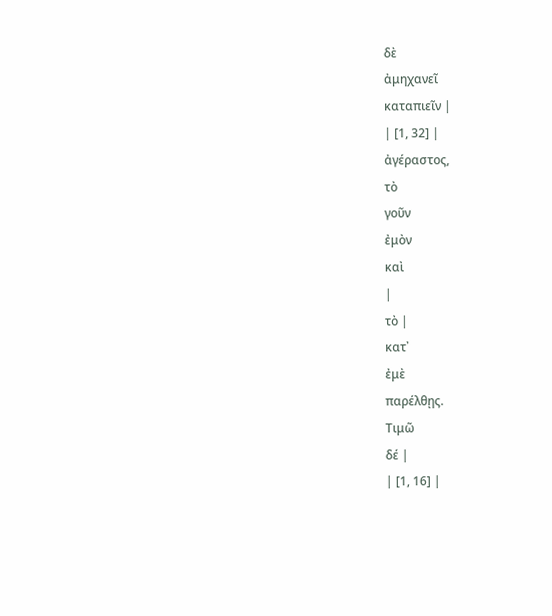δὲ
ἀμηχανεῖ
καταπιεῖν |
| [1, 32] |
ἀγέραστος,
τὸ
γοῦν
ἐμὸν
καὶ
|
τὸ |
κατ᾿
ἐμὲ
παρέλθῃς.
Τιμῶ
δέ |
| [1, 16] |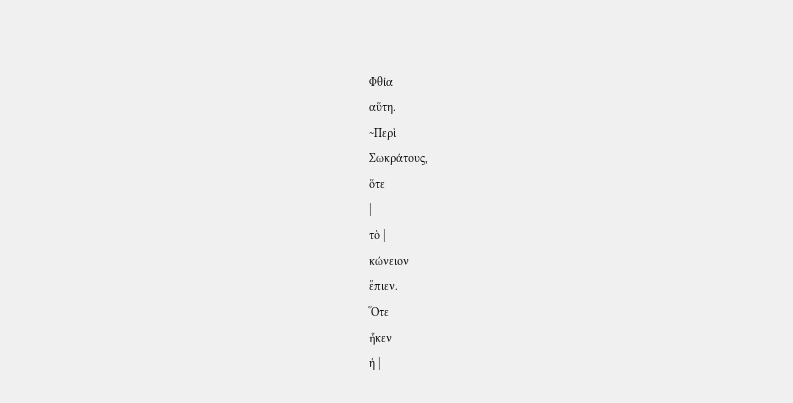Φθία
αὕτη.
~Περὶ
Σωκράτους,
ὅτε
|
τὸ |
κώνειον
ἔπιεν.
Ὅτε
ἧκεν
ἡ |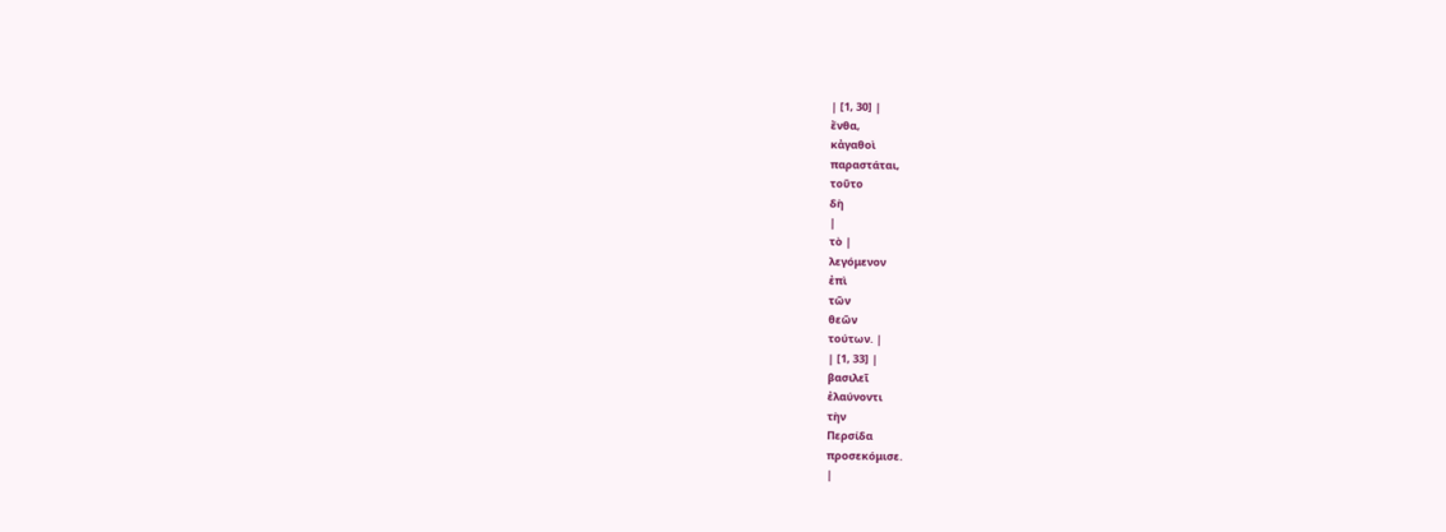| [1, 30] |
ἔνθα,
κἀγαθοὶ
παραστάται,
τοῦτο
δὴ
|
τὸ |
λεγόμενον
ἐπὶ
τῶν
θεῶν
τούτων. |
| [1, 33] |
βασιλεῖ
ἐλαύνοντι
τὴν
Περσίδα
προσεκόμισε.
|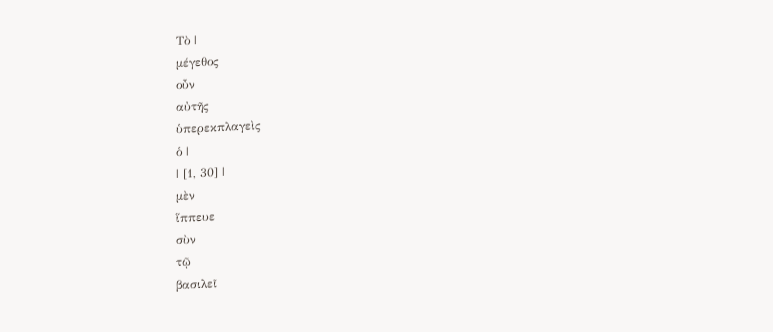Τὸ |
μέγεθος
οὖν
αὐτῆς
ὑπερεκπλαγεὶς
ὁ |
| [1, 30] |
μὲν
ἵππευε
σὺν
τῷ
βασιλεῖ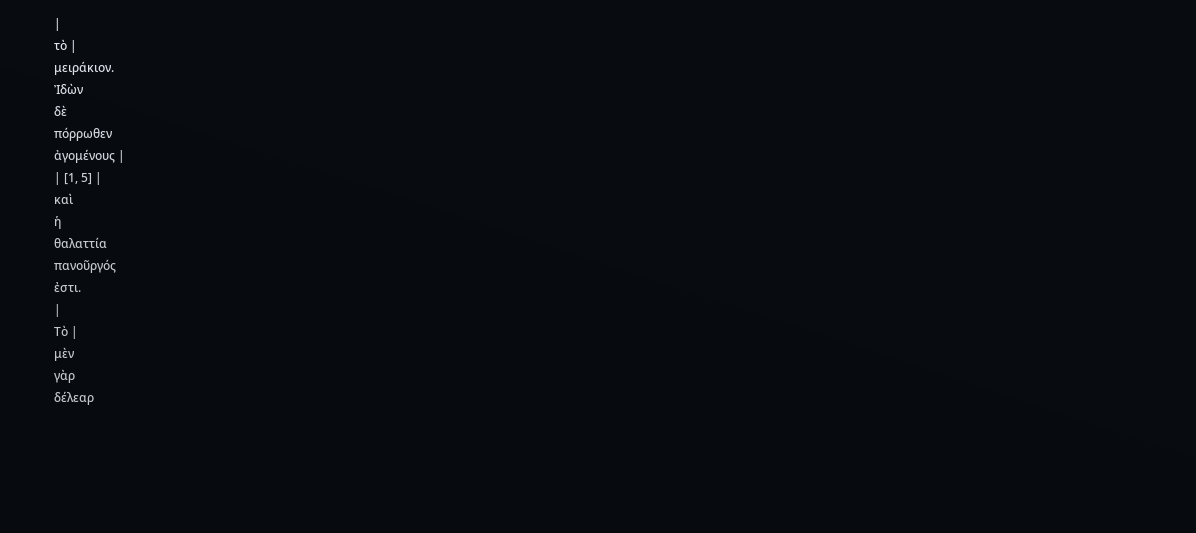|
τὸ |
μειράκιον.
Ἰδὼν
δὲ
πόρρωθεν
ἀγομένους |
| [1, 5] |
καὶ
ἡ
θαλαττία
πανοῦργός
ἐστι.
|
Τὸ |
μὲν
γὰρ
δέλεαρ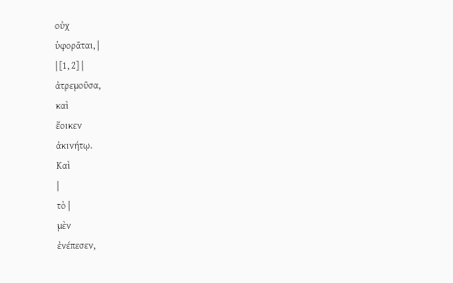οὐχ
ὑφορᾶται, |
| [1, 2] |
ἀτρεμοῦσα,
καὶ
ἔοικεν
ἀκινήτῳ.
Καὶ
|
τὸ |
μὲν
ἐνέπεσεν,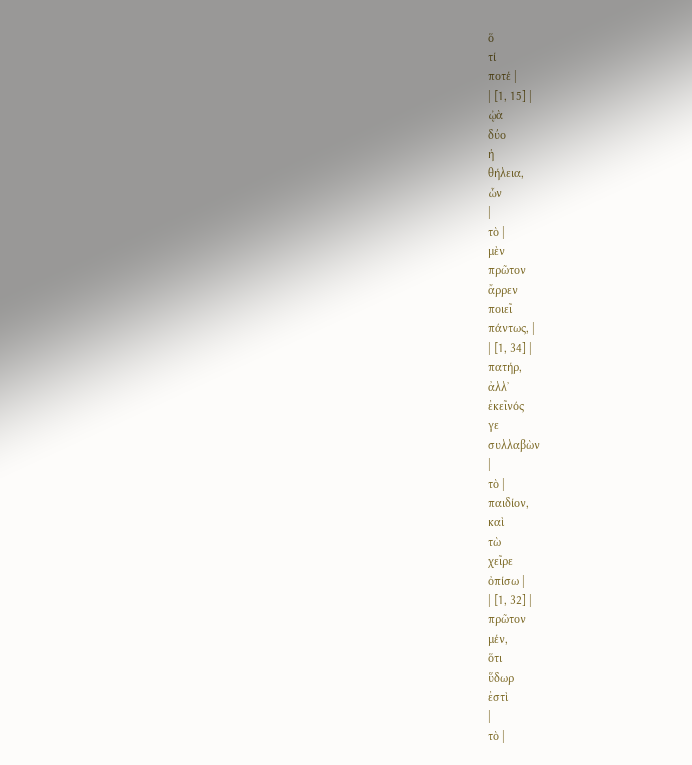ὅ
τί
ποτέ |
| [1, 15] |
ᾠὰ
δύο
ἡ
θήλεια,
ὧν
|
τὸ |
μὲν
πρῶτον
ἄρρεν
ποιεῖ
πάντως, |
| [1, 34] |
πατήρ,
ἀλλ᾿
ἐκεῖνός
γε
συλλαβὼν
|
τὸ |
παιδίον,
καὶ
τὼ
χεῖρε
ὀπίσω |
| [1, 32] |
πρῶτον
μέν,
ὅτι
ὕδωρ
ἐστὶ
|
τὸ |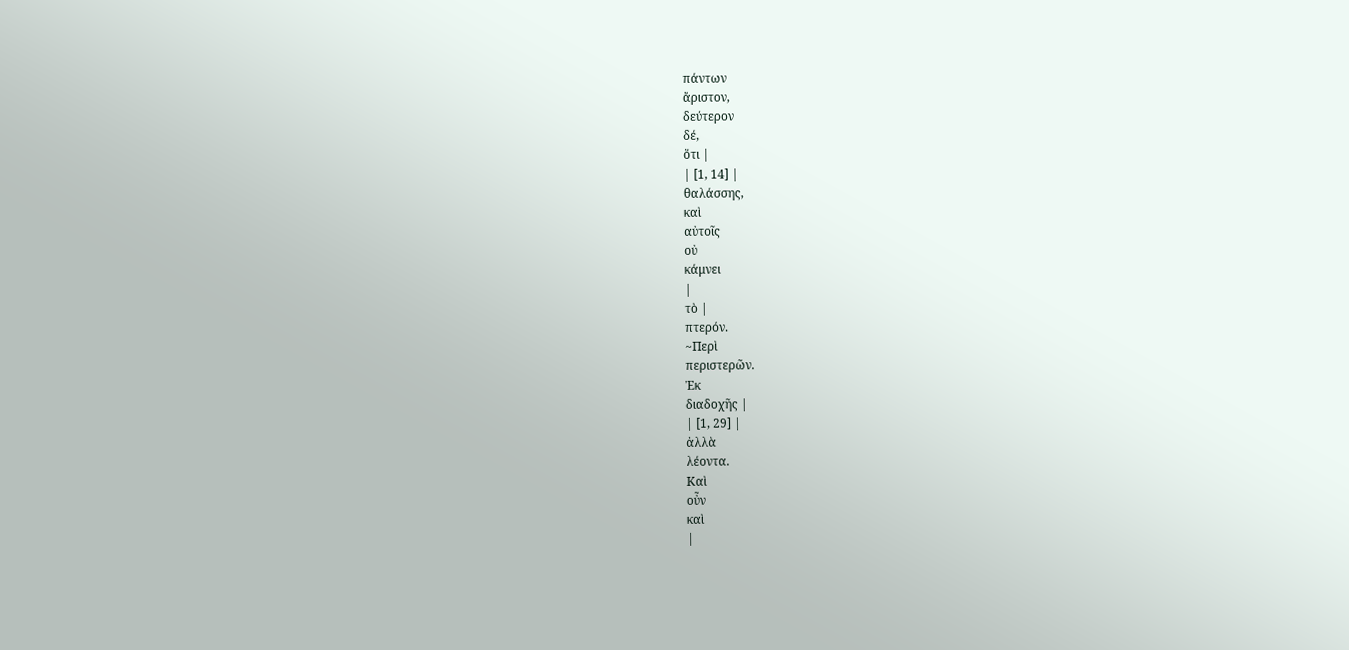πάντων
ἄριστον,
δεύτερον
δέ,
ὅτι |
| [1, 14] |
θαλάσσης,
καὶ
αὐτοῖς
οὐ
κάμνει
|
τὸ |
πτερόν.
~Περὶ
περιστερῶν.
Ἐκ
διαδοχῆς |
| [1, 29] |
ἀλλὰ
λέοντα.
Καὶ
οὖν
καὶ
|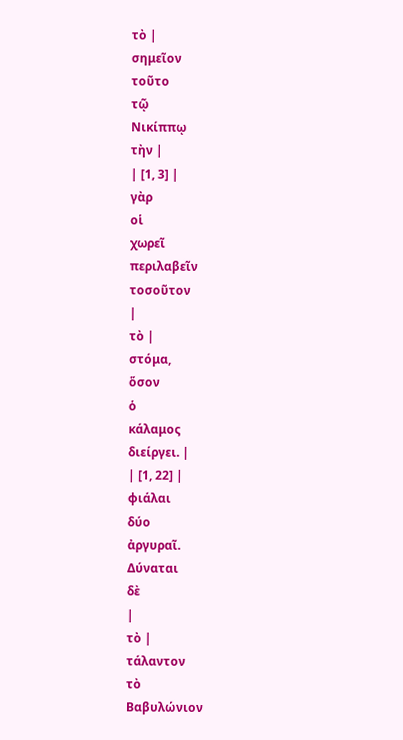τὸ |
σημεῖον
τοῦτο
τῷ
Νικίππῳ
τὴν |
| [1, 3] |
γὰρ
οἱ
χωρεῖ
περιλαβεῖν
τοσοῦτον
|
τὸ |
στόμα,
ὅσον
ὁ
κάλαμος
διείργει. |
| [1, 22] |
φιάλαι
δύο
ἀργυραῖ.
Δύναται
δὲ
|
τὸ |
τάλαντον
τὸ
Βαβυλώνιον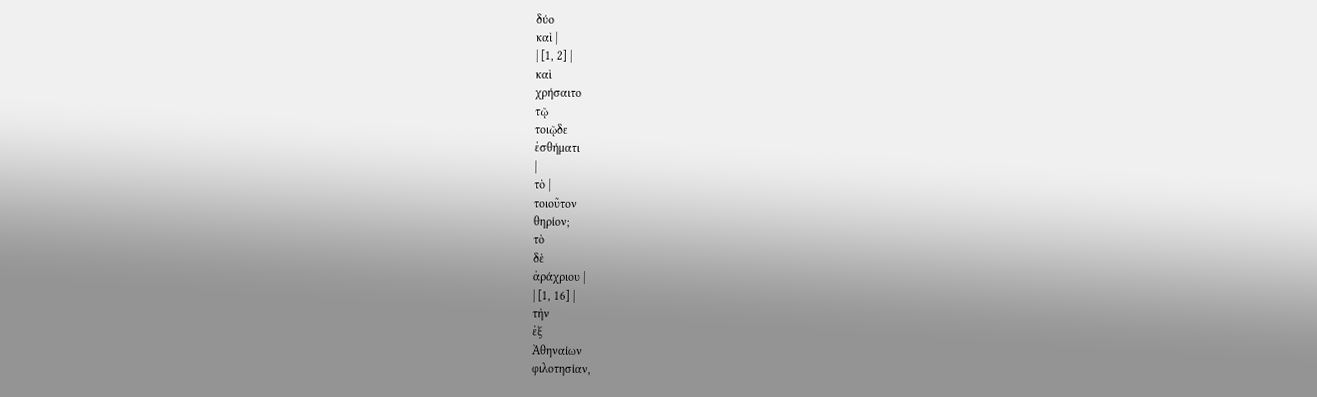δύο
καὶ |
| [1, 2] |
καὶ
χρήσαιτο
τῷ
τοιῷδε
ἐσθήματι
|
τὸ |
τοιοῦτον
θηρίον;
τὸ
δὲ
ἀράχριου |
| [1, 16] |
τὴν
ἐξ
Ἀθηναίων
φιλοτησίαν,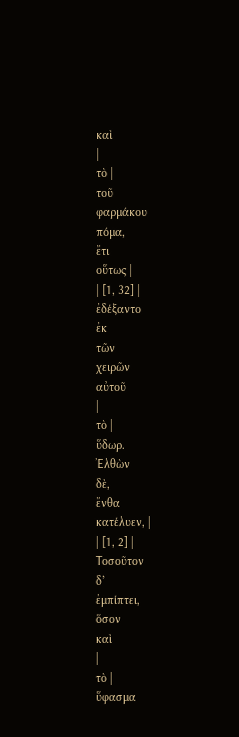καὶ
|
τὸ |
τοῦ
φαρμάκου
πόμα,
ἔτι
οὕτως |
| [1, 32] |
ἐδέξαντο
ἐκ
τῶν
χειρῶν
αὐτοῦ
|
τὸ |
ὕδωρ.
Ἐλθὼν
δὲ,
ἔνθα
κατέλυεν, |
| [1, 2] |
Τοσοῦτον
δ’
ἐμπίπτει,
ὅσον
καὶ
|
τὸ |
ὕφασμα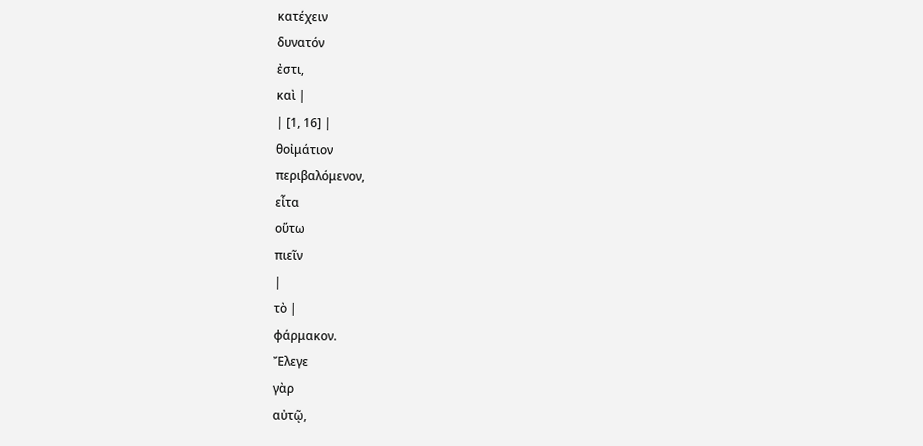κατέχειν
δυνατόν
ἐστι,
καὶ |
| [1, 16] |
θοἰμάτιον
περιβαλόμενον,
εἶτα
οὕτω
πιεῖν
|
τὸ |
φάρμακον.
Ἔλεγε
γὰρ
αὐτῷ,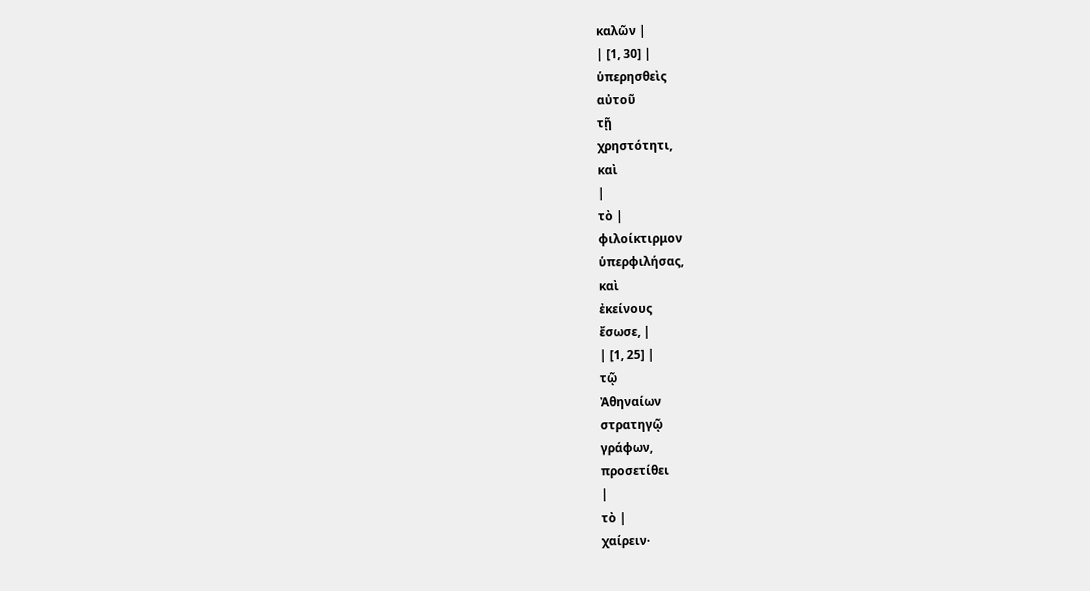καλῶν |
| [1, 30] |
ὑπερησθεὶς
αὐτοῦ
τῇ
χρηστότητι,
καὶ
|
τὸ |
φιλοίκτιρμον
ὑπερφιλήσας,
καὶ
ἐκείνους
ἔσωσε, |
| [1, 25] |
τῷ
Ἀθηναίων
στρατηγῷ
γράφων,
προσετίθει
|
τὸ |
χαίρειν·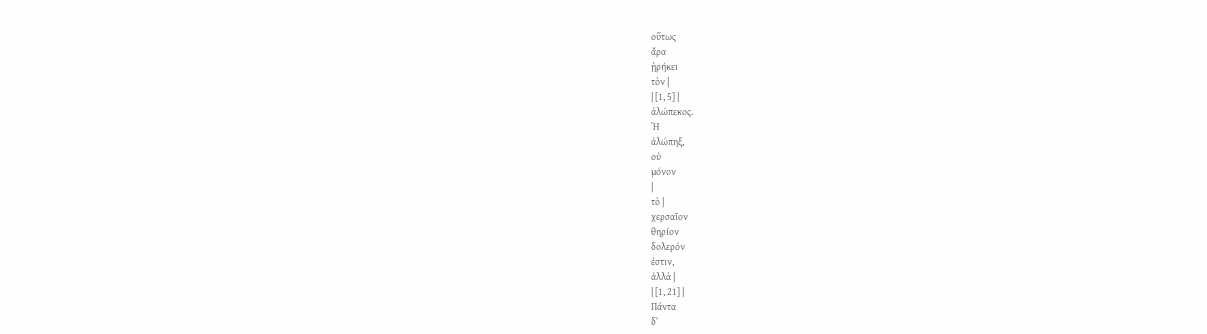οὕτως
ἄρα
ᾑρήκει
τὸν |
| [1, 5] |
ἀλώπεκος.
Ἡ
ἀλώπηξ,
οὐ
μόνον
|
τὸ |
χερσαῖον
θηρίον
δολερόν
ἐστιν,
ἀλλὰ |
| [1, 21] |
Πάντα
δ᾿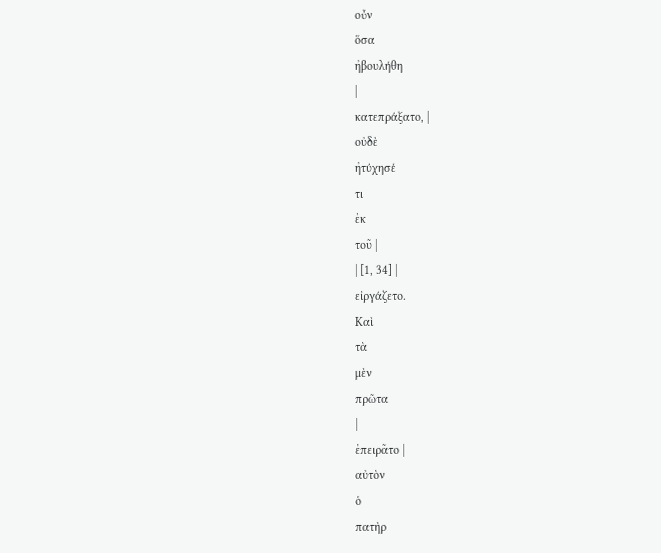οὖν
ὅσα
ἠβουλήθη
|
κατεπράξατο, |
οὐδὲ
ἠτύχησέ
τι
ἐκ
τοῦ |
| [1, 34] |
εἰργάζετο.
Καὶ
τὰ
μὲν
πρῶτα
|
ἐπειρᾶτο |
αὐτὸν
ὁ
πατὴρ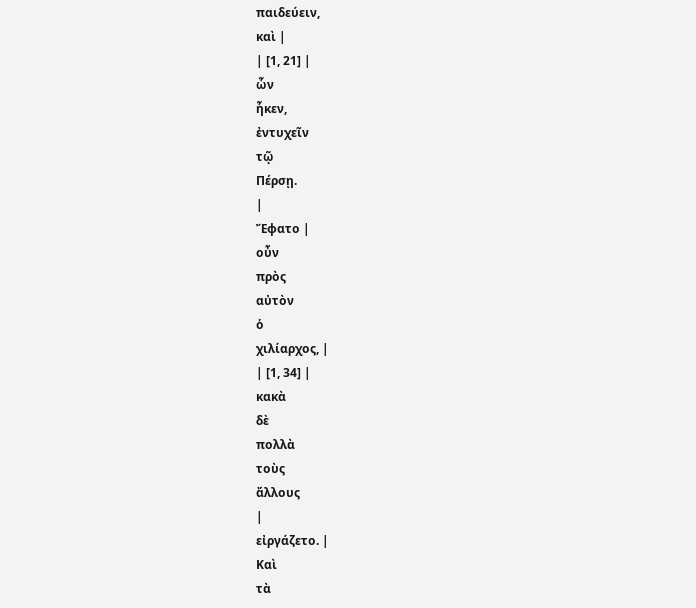παιδεύειν,
καὶ |
| [1, 21] |
ὧν
ἧκεν,
ἐντυχεῖν
τῷ
Πέρσῃ.
|
Ἔφατο |
οὖν
πρὸς
αὐτὸν
ὁ
χιλίαρχος, |
| [1, 34] |
κακὰ
δὲ
πολλὰ
τοὺς
ἄλλους
|
εἰργάζετο. |
Καὶ
τὰ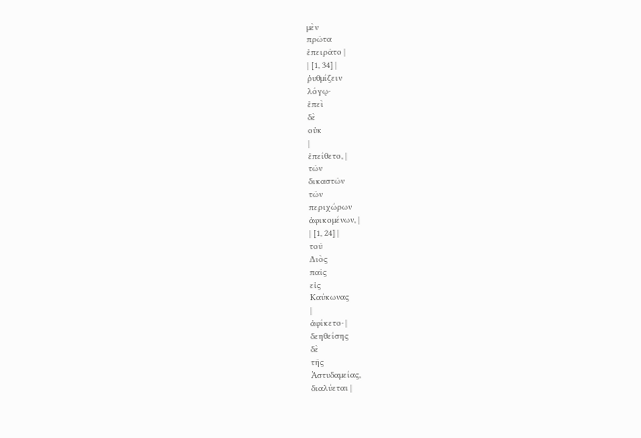μὲν
πρῶτα
ἐπειρᾶτο |
| [1, 34] |
ῥυθμίζειν
λόγῳ·
ἐπεὶ
δὲ
οὐκ
|
ἐπείθετο, |
τῶν
δικαστῶν
τῶν
περιχώρων
ἀφικομένων, |
| [1, 24] |
τοῦ
Διὸς
παῖς
εἰς
Καύκωνας
|
ἀφίκετο· |
δεηθείσης
δὲ
τῆς
Ἀστυδαμείας,
διαλύεται |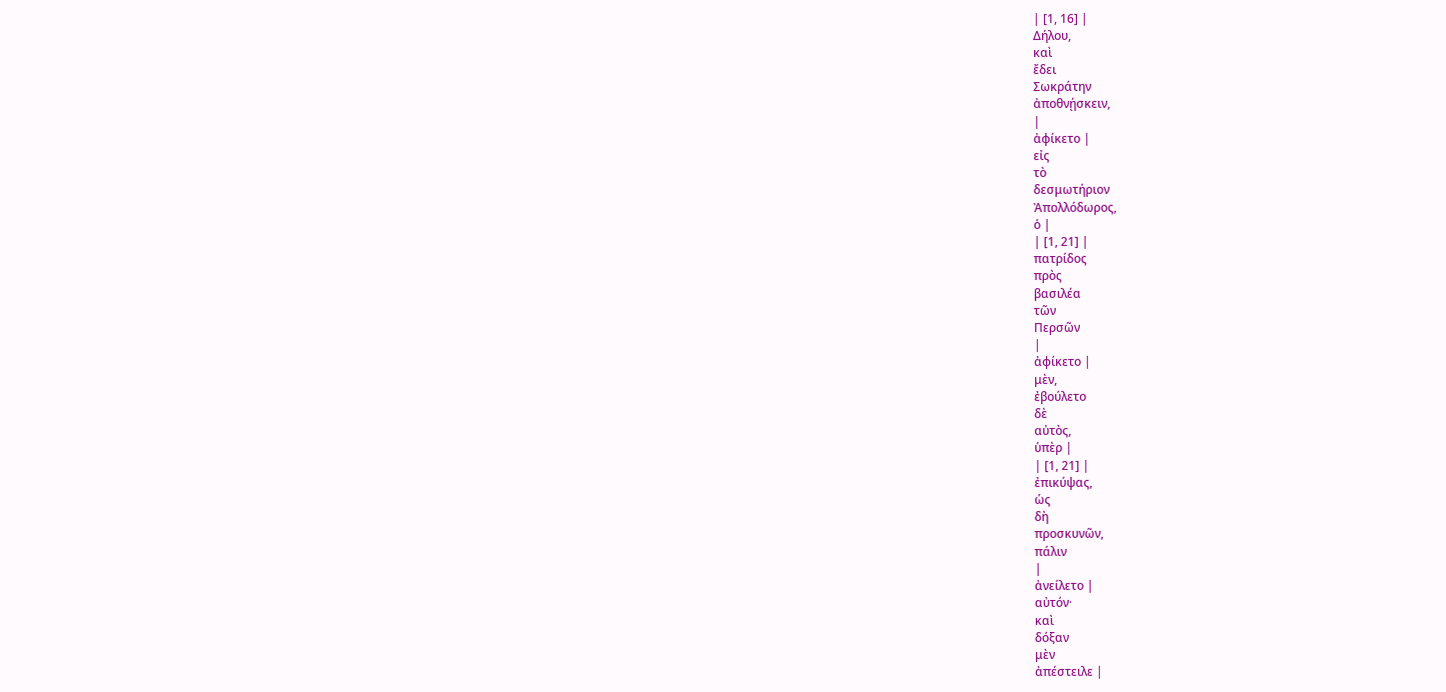| [1, 16] |
Δήλου,
καὶ
ἔδει
Σωκράτην
ἀποθνῄσκειν,
|
ἀφίκετο |
εἰς
τὸ
δεσμωτήριον
Ἀπολλόδωρος,
ὁ |
| [1, 21] |
πατρίδος
πρὸς
βασιλέα
τῶν
Περσῶν
|
ἀφίκετο |
μὲν,
ἐβούλετο
δὲ
αὐτὸς,
ὑπὲρ |
| [1, 21] |
ἐπικύψας,
ὡς
δὴ
προσκυνῶν,
πάλιν
|
ἀνείλετο |
αὐτόν·
καὶ
δόξαν
μὲν
ἀπέστειλε |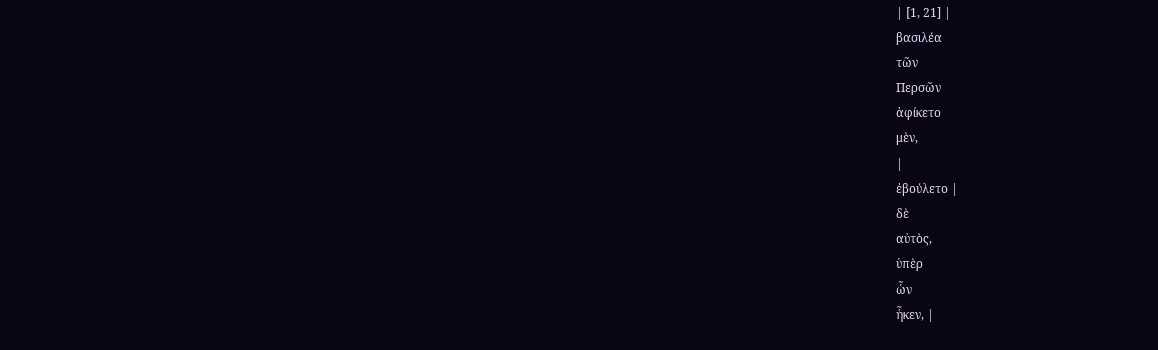| [1, 21] |
βασιλέα
τῶν
Περσῶν
ἀφίκετο
μὲν,
|
ἐβούλετο |
δὲ
αὐτὸς,
ὑπὲρ
ὧν
ἧκεν, |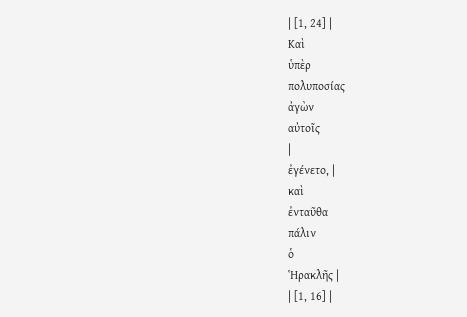| [1, 24] |
Καὶ
ὑπὲρ
πολυποσίας
ἀγὼν
αὐτοῖς
|
ἐγένετο, |
καὶ
ἐνταῦθα
πάλιν
ὁ
Ἡρακλῆς |
| [1, 16] |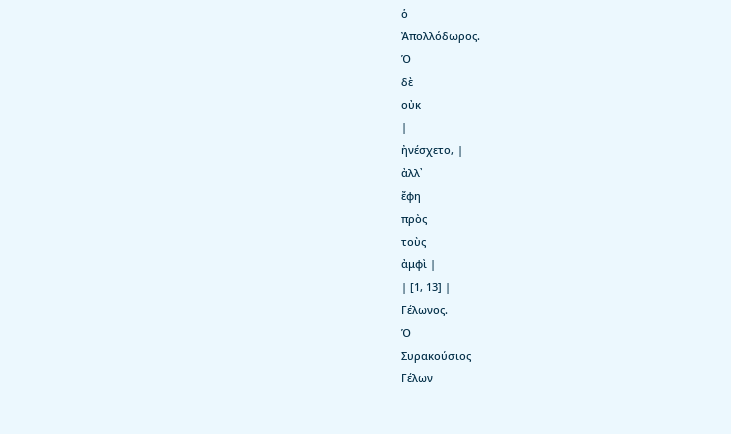ὁ
Ἀπολλόδωρος.
Ὁ
δὲ
οὐκ
|
ἠνέσχετο, |
ἀλλ᾿
ἔφη
πρὸς
τοὺς
ἀμφὶ |
| [1, 13] |
Γέλωνος.
Ὁ
Συρακούσιος
Γέλων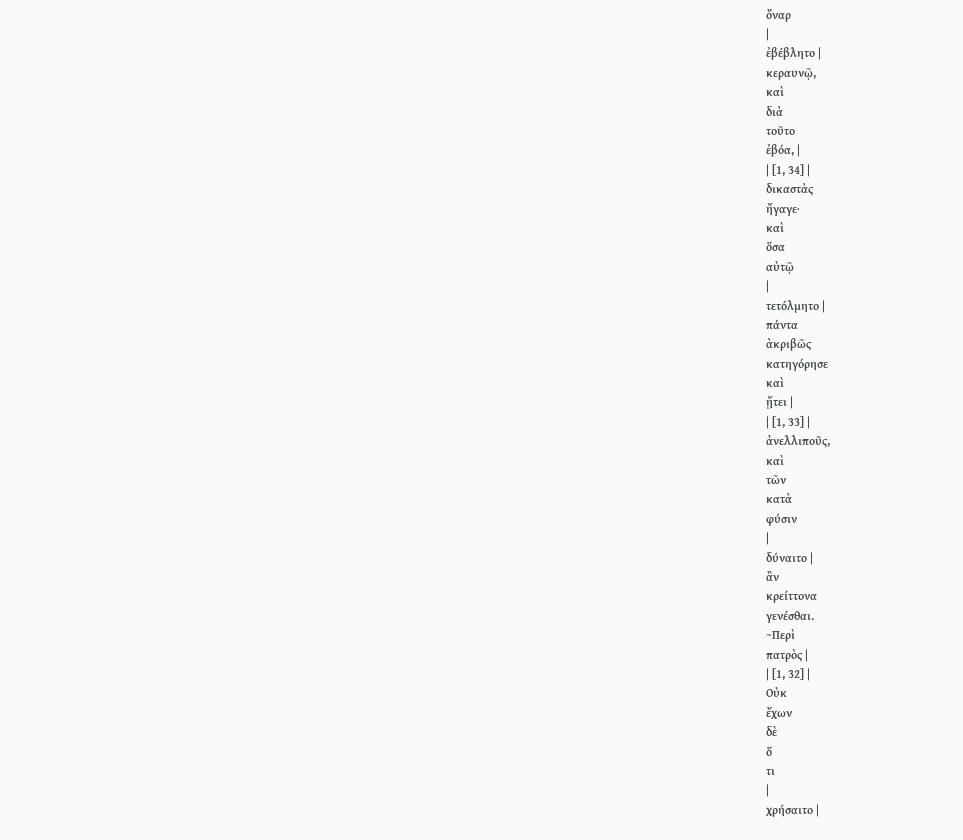ὄναρ
|
ἐβέβλητο |
κεραυνῷ,
καὶ
διὰ
τοῦτο
ἐβόα, |
| [1, 34] |
δικαστὰς
ἤγαγε·
καὶ
ὅσα
αὐτῷ
|
τετόλμητο |
πάντα
ὰκριβῶς
κατηγόρησε
καὶ
ᾔτει |
| [1, 33] |
ἀνελλιποῦς,
καὶ
τῶν
κατὰ
φύσιν
|
δύναιτο |
ἂν
κρείττονα
γενέσθαι.
~Περὶ
πατρὸς |
| [1, 32] |
Οὐκ
ἔχων
δὲ
ὅ
τι
|
χρήσαιτο |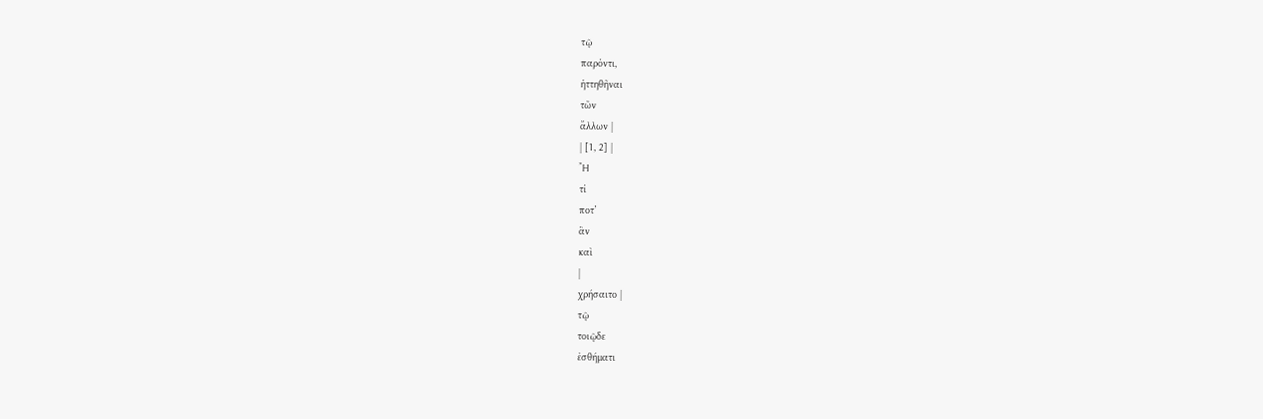τῷ
παρόντι,
ἡττηθῆναι
τῶν
ἄλλων |
| [1, 2] |
Ἤ
τί
ποτ’
ἂν
καὶ
|
χρήσαιτο |
τῷ
τοιῷδε
ἐσθήματι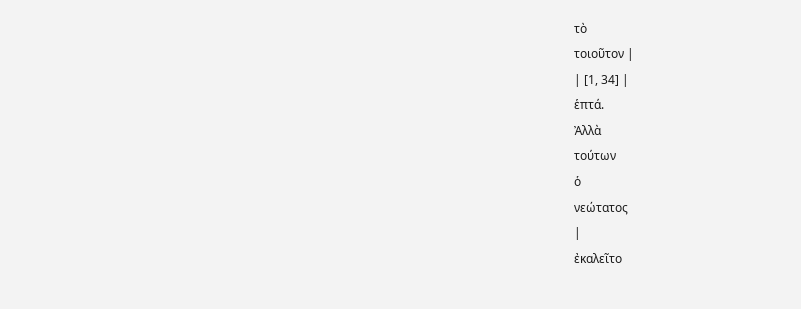τὸ
τοιοῦτον |
| [1, 34] |
ἑπτά.
Ἀλλὰ
τούτων
ὁ
νεώτατος
|
ἐκαλεῖτο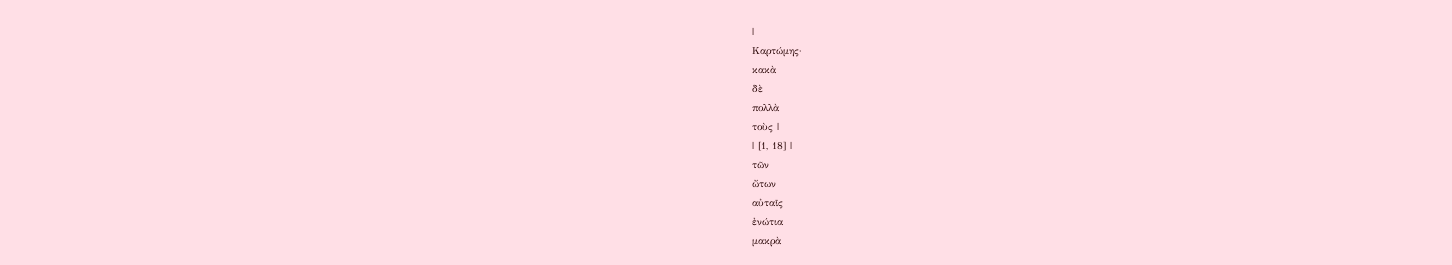|
Καρτώμης·
κακὰ
δὲ
πολλὰ
τοὺς |
| [1, 18] |
τῶν
ὤτων
αὐταῖς
ἐνώτια
μακρὰ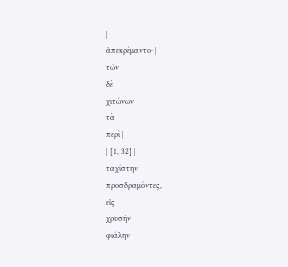|
ἀπεκρέμαντο· |
τῶν
δὲ
χιτώνων
τὰ
περὶ |
| [1, 32] |
ταχίστην
προσδραμόντες,
εἰς
χρυσῆν
φιάλην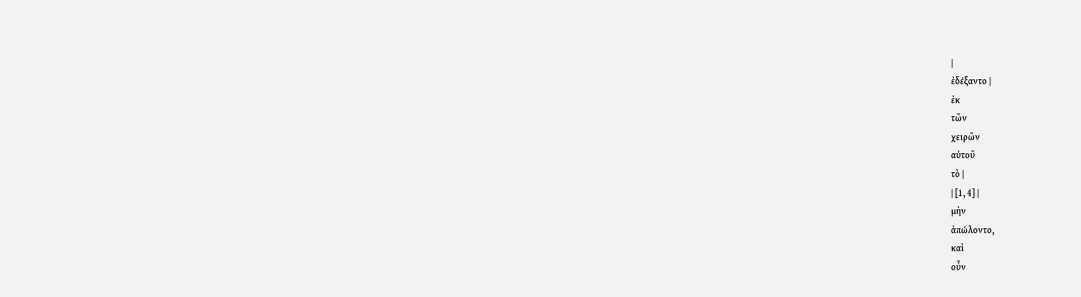|
ἐδέξαντο |
ἐκ
τῶν
χειρῶν
αὐτοῦ
τὸ |
| [1, 4] |
μὴν
ἀπώλοντο,
καὶ
οὖν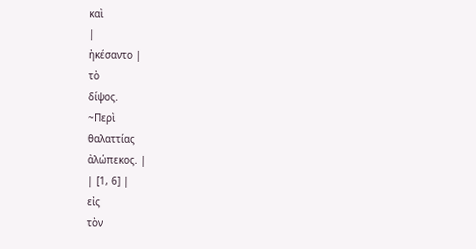καὶ
|
ἠκέσαντο |
τὸ
δίψος.
~Περὶ
θαλαττίας
ἀλώπεκος. |
| [1, 6] |
εἰς
τὸν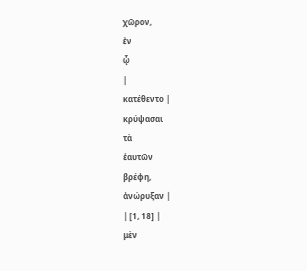χῶρον,
ἐν
ᾧ
|
κατέθεντο |
κρύψασαι
τὰ
ἑαυτῶν
βρέφη,
ἀνώρυξαν |
| [1, 18] |
μὲν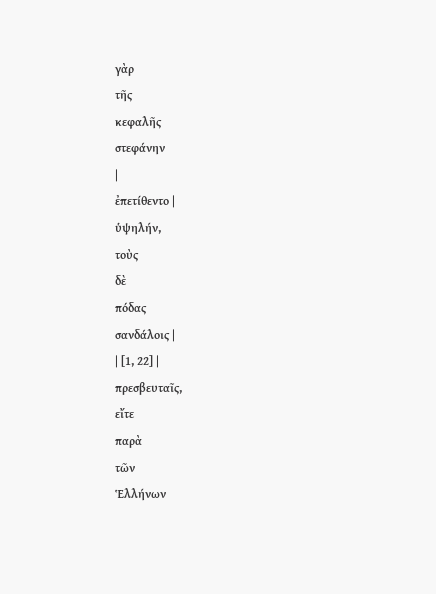γὰρ
τῆς
κεφαλῆς
στεφάνην
|
ἐπετίθεντο |
ὑψηλήν,
τοὺς
δὲ
πόδας
σανδάλοις |
| [1, 22] |
πρεσβευταῖς,
εἴτε
παρὰ
τῶν
Ἑλλήνων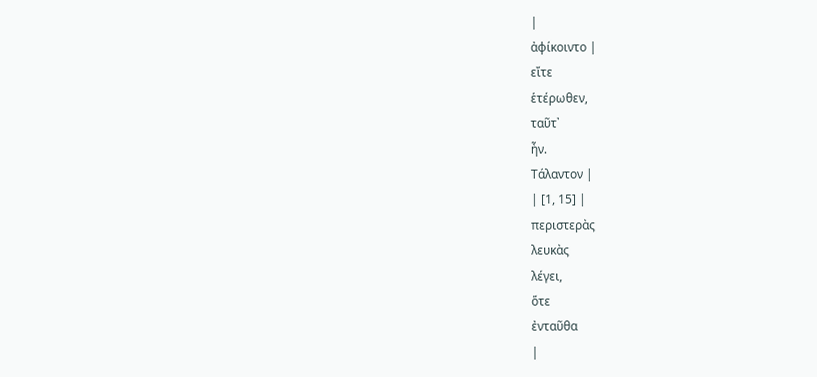|
ἀφίκοιντο |
εἴτε
ἑτέρωθεν,
ταῦτ᾿
ἦν.
Τάλαντον |
| [1, 15] |
περιστερὰς
λευκὰς
λέγει,
ὅτε
ἐνταῦθα
|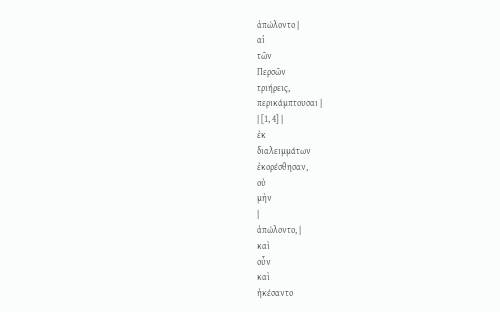ἀπώλοντο |
αἱ
τῶν
Περσῶν
τριήρεις,
περικάμπτουσαι |
| [1, 4] |
ἐκ
διαλειμμάτων
ἐκορέσθησαν,
οὐ
μὴν
|
ἀπώλοντο, |
καὶ
οὖν
καὶ
ἠκέσαντο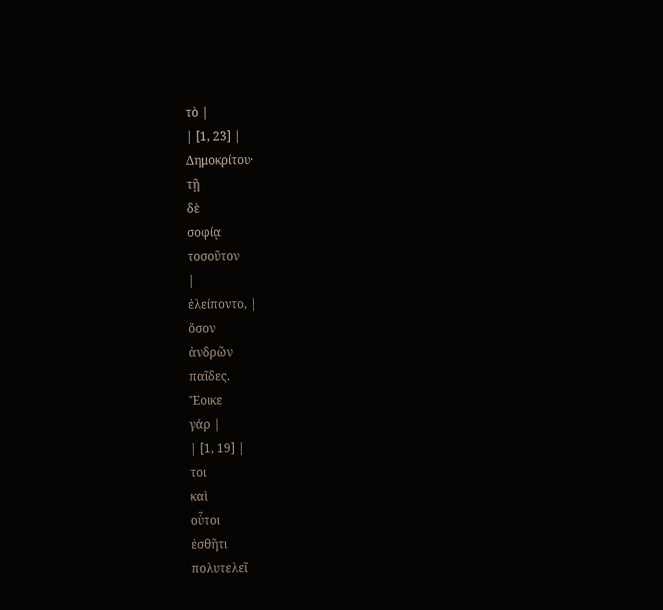τὸ |
| [1, 23] |
Δημοκρίτου·
τῇ
δὲ
σοφίᾳ
τοσοῦτον
|
ἐλείποντο, |
ὅσον
ἀνδρῶν
παῖδες.
Ἔοικε
γάρ |
| [1, 19] |
τοι
καὶ
οὗτοι
ἐσθῆτι
πολυτελεῖ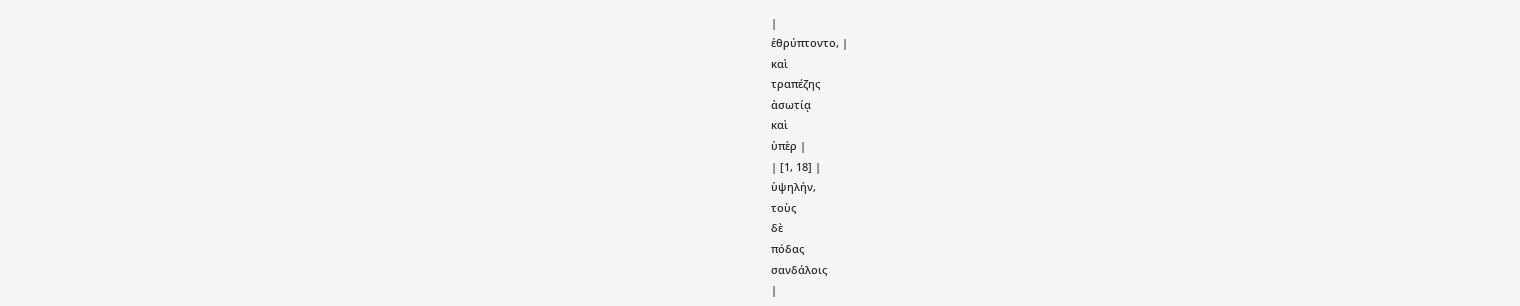|
ἐθρύπτοντο, |
καὶ
τραπέζης
ἀσωτίᾳ
καὶ
ὑπὲρ |
| [1, 18] |
ὑψηλήν,
τοὺς
δὲ
πόδας
σανδάλοις
|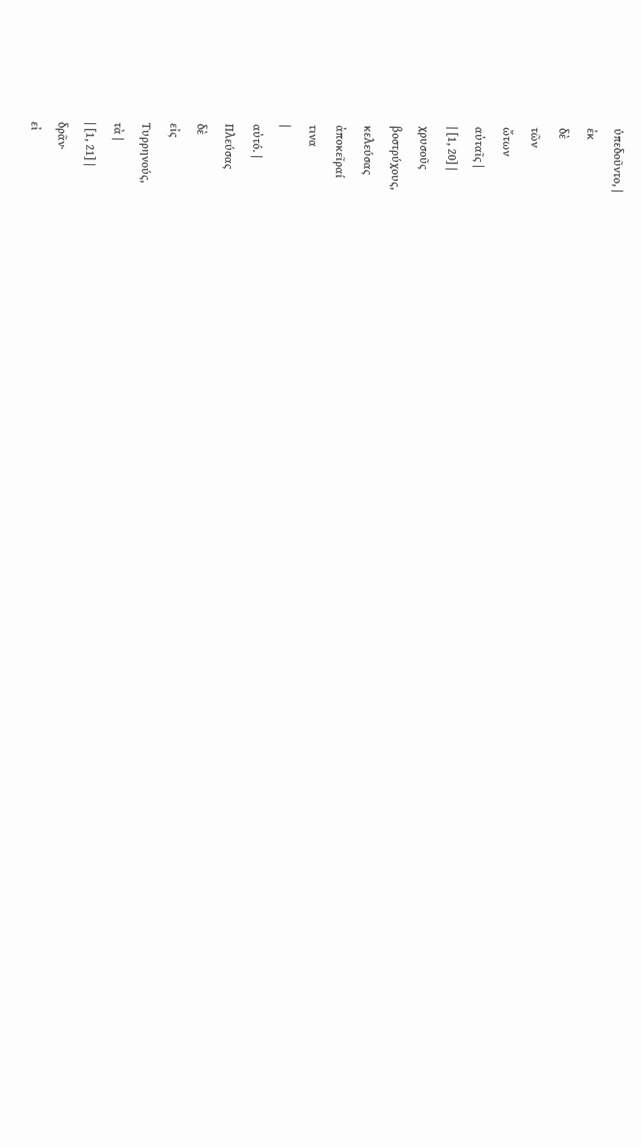ὑπεδοῦντο, |
ἐκ
δὲ
τῶν
ὤτων
αὐταῖς |
| [1, 20] |
χρυσοῦς
βοστρύχους,
κελεύσας
ἀποκεῖραί
τινα
|
αὐτό. |
Πλεύσας
δὲ
εἰς
Τυρρηνούς,
τὰ |
| [1, 21] |
δρᾶν·
εἰ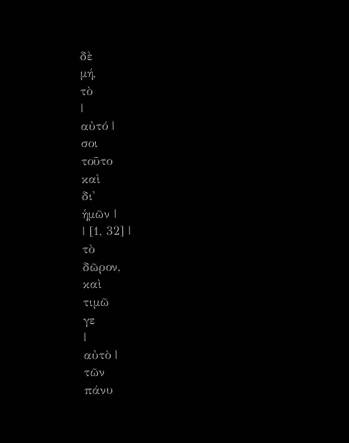δὲ
μή,
τὸ
|
αὐτό |
σοι
τοῦτο
καὶ
δι᾿
ἡμῶν |
| [1, 32] |
τὸ
δῶρον,
καὶ
τιμῶ
γε
|
αὐτὸ |
τῶν
πάνυ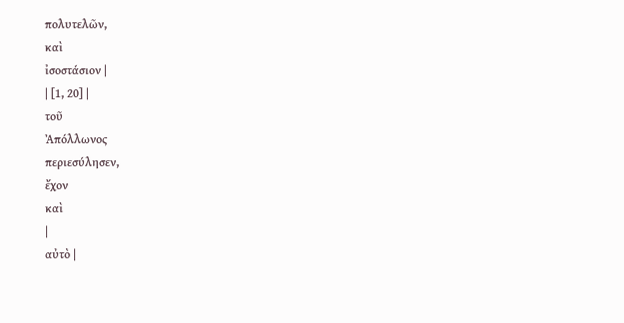πολυτελῶν,
καὶ
ἰσοστάσιον |
| [1, 20] |
τοῦ
Ἀπόλλωνος
περιεσύλησεν,
ἔχον
καὶ
|
αὐτὸ |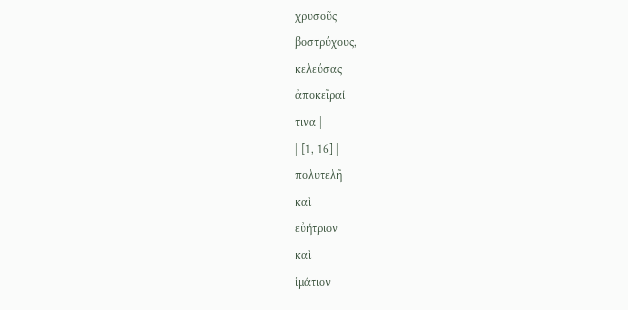χρυσοῦς
βοστρύχους,
κελεύσας
ἀποκεῖραί
τινα |
| [1, 16] |
πολυτελῆ
καὶ
εὐήτριον
καὶ
ἱμάτιον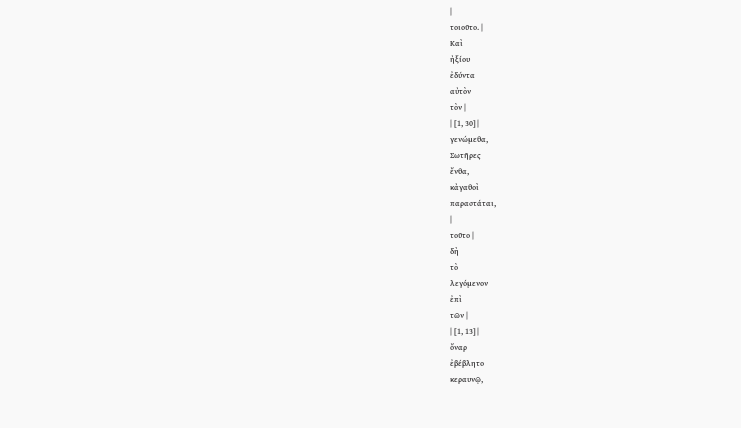|
τοιοῦτο. |
Καὶ
ἠξίου
ἐδύντα
αὐτὸν
τὸν |
| [1, 30] |
γενώμεθα,
Σωτῆρες
ἔνθα,
κἀγαθοὶ
παραστάται,
|
τοῦτο |
δὴ
τὸ
λεγόμενον
ἐπὶ
τῶν |
| [1, 13] |
ὄναρ
ἐβέβλητο
κεραυνῷ,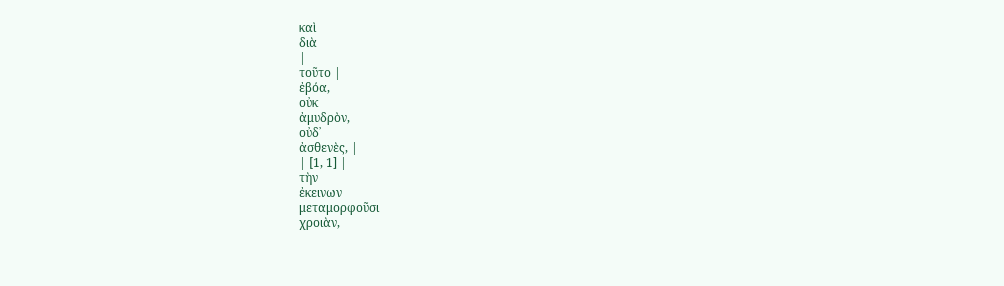καὶ
διὰ
|
τοῦτο |
ἐβόα,
οὐκ
ἀμυδρὸν,
οὐδ᾿
ἀσθενὲς, |
| [1, 1] |
τὴν
ἐκεινων
μεταμορφοῦσι
χροιὰν,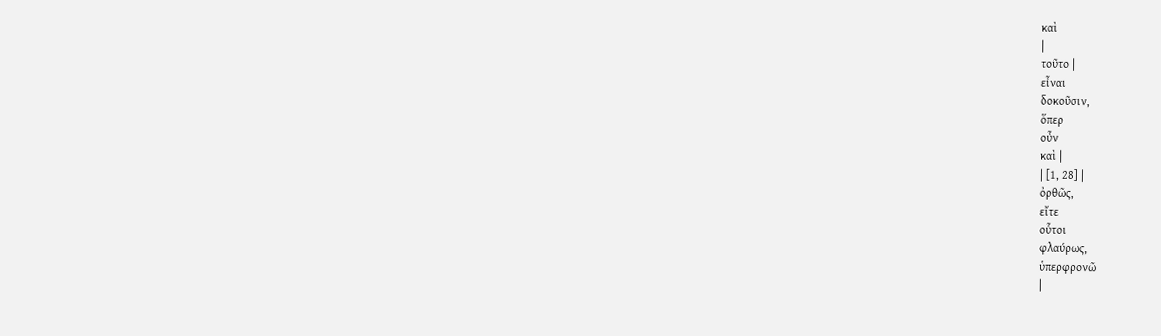καὶ
|
τοῦτο |
εἶναι
δοκοῦσιν,
ὅπερ
οὖν
καὶ |
| [1, 28] |
ὀρθῶς,
εἴτε
οὗτοι
φλαύρως,
ὑπερφρονῶ
|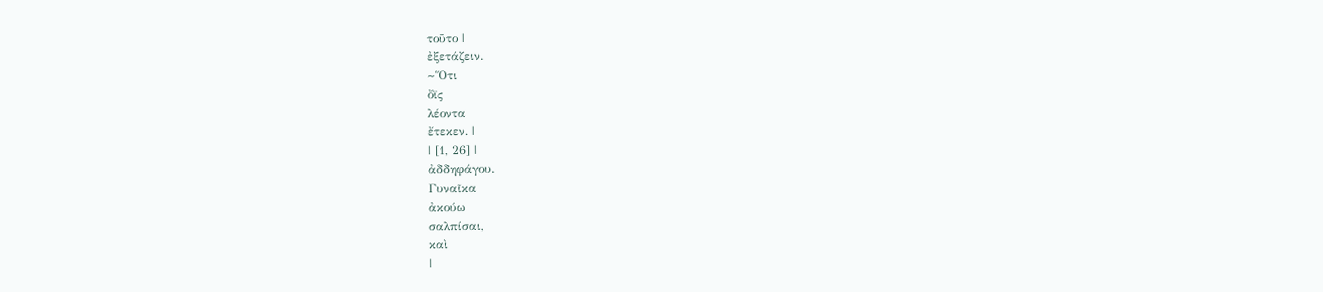τοῦτο |
ἐξετάζειν.
~Ὅτι
ὄϊς
λέοντα
ἔτεκεν. |
| [1, 26] |
ἀδδηφάγου.
Γυναῖκα
ἀκούω
σαλπίσαι,
καὶ
|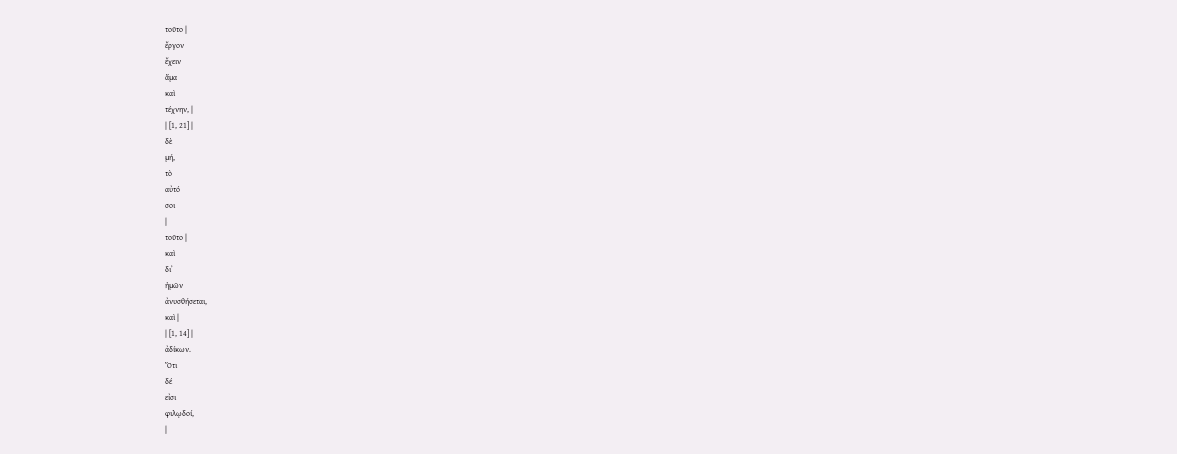τοῦτο |
ἔργον
ἔχειν
ἅμα
καὶ
τέχνην, |
| [1, 21] |
δὲ
μή,
τὸ
αὐτό
σοι
|
τοῦτο |
καὶ
δι᾿
ἡμῶν
ἀνυσθήσεται,
καὶ |
| [1, 14] |
ἀδίκων.
Ὅτι
δέ
εἰσι
φιλῳδοί,
|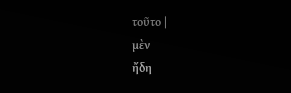τοῦτο |
μὲν
ἤδη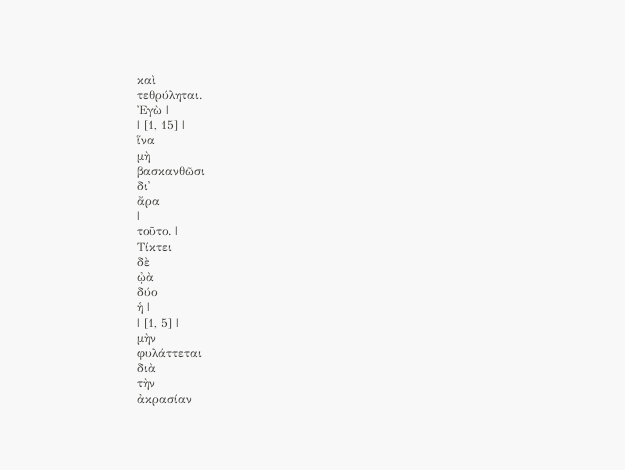καὶ
τεθρύληται.
Ἐγὼ |
| [1, 15] |
ἵνα
μὴ
βασκανθῶσι
δι᾿
ἄρα
|
τοῦτο. |
Τίκτει
δὲ
ᾠὰ
δύο
ἡ |
| [1, 5] |
μὴν
φυλάττεται
διὰ
τὴν
ἀκρασίαν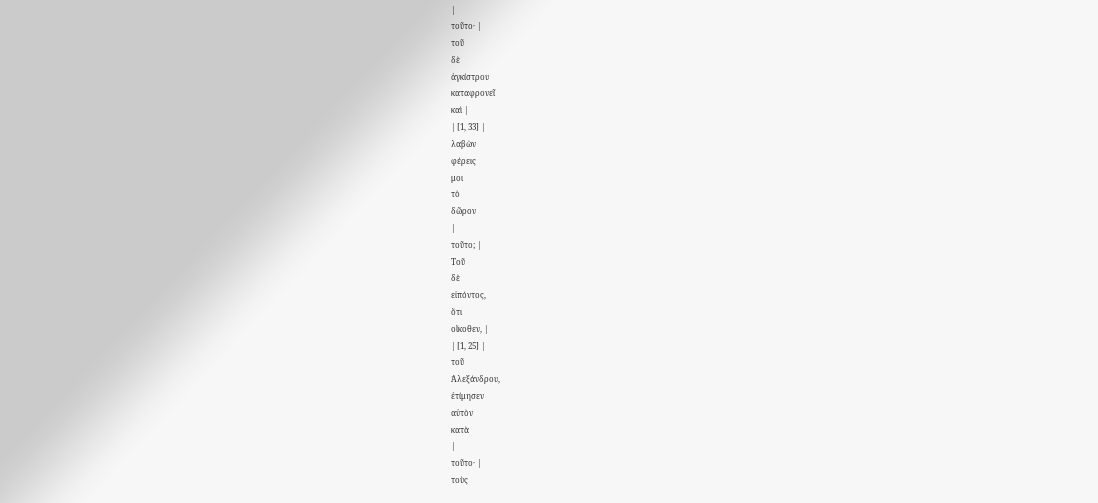|
τοῦτο· |
τοῦ
δὲ
ἀγκίστρου
καταφρονεῖ
καὶ |
| [1, 33] |
λαβὼν
φέρεις
μοι
τὸ
δῶρον
|
τοῦτο; |
Τοῦ
δὲ
εἰπόντος,
ὅτι
οἴκοθεν, |
| [1, 25] |
τοῦ
Ἀλεξάνδρου,
ἐτίμησεν
αὐτὸν
κατὰ
|
τοῦτο· |
τοὺς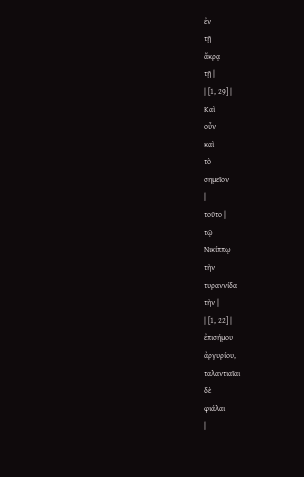ἐν
τῇ
ἄκρᾳ
τῇ |
| [1, 29] |
Καὶ
οὖν
καὶ
τὸ
σημεῖον
|
τοῦτο |
τῷ
Νικίππῳ
τὴν
τυραννίδα
τὴν |
| [1, 22] |
ἐπισήμου
ἀργυρίου,
ταλαντιαῖαι
δὲ
φιάλαι
|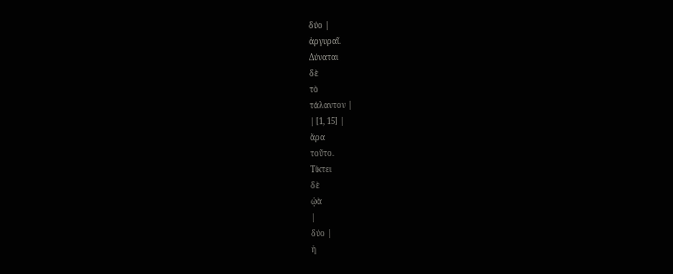δύο |
ἀργυραῖ.
Δύναται
δὲ
τὸ
τάλαντον |
| [1, 15] |
ἄρα
τοῦτο.
Τίκτει
δὲ
ᾠὰ
|
δύο |
ἡ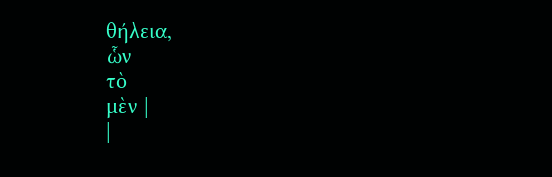θήλεια,
ὧν
τὸ
μὲν |
|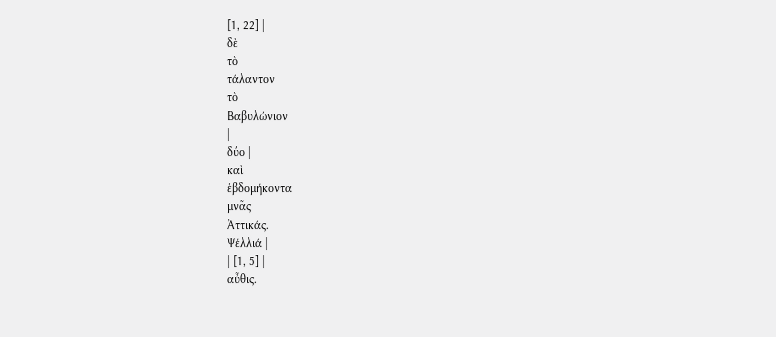[1, 22] |
δὲ
τὸ
τάλαντον
τὸ
Βαβυλώνιον
|
δύο |
καὶ
ἑβδομήκοντα
μνᾶς
Ἀττικάς.
Ψέλλιά |
| [1, 5] |
αὖθις.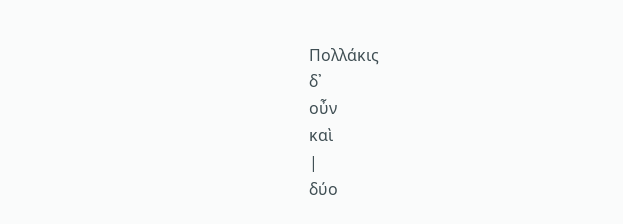Πολλάκις
δ᾿
οὖν
καὶ
|
δύο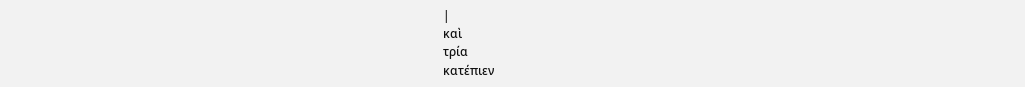|
καὶ
τρία
κατέπιεν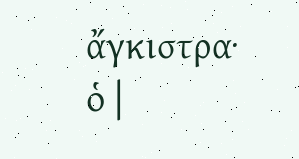ἄγκιστρα·
ὁ |